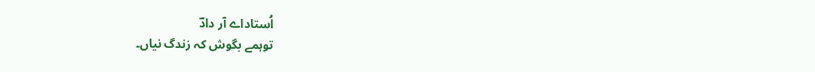اُستاداے آر دادؔ
توہمے بگوش کہ زندگ نیاں۔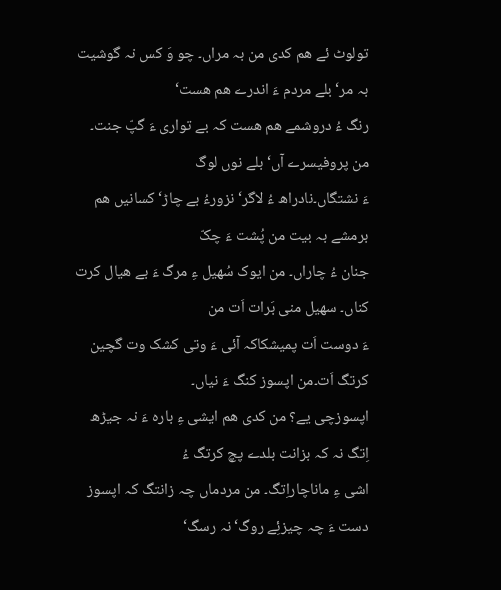تولوٹ ئے ھم کدی من بہ مراں۔ چو وَ کس نہ گوشیت بہ مر‘ بلے مردم ءَ اندرے ھم ھست‘
رنگ ءُ دروشمے ھم ھست کہ بے تواری ءَ گپّ جنت۔
من پروفیسرے آں‘ بلے نوں لوگ
ءَ نشتگاں۔نادراھ ءُ لاگر‘ نزورءُ بے چاڑ‘ کسانیں ھم برمشے بہ بیت من پُشت ءَ چکّ
جنان ءُ چاراں۔ من ایوک سُھیل ءِ مرگ ءَ بے ھیال کرت کناں۔ سھیل منی بَرات اَت من
ءَ دوست اَت پمیشکاکہ آئی ءَ وتی کشک وت گچین کرتگ اَت۔من اپسوز کنگ ءَ نیاں۔
اپسوزچی یے؟ من کدی ھم ایشی ءِ بارہ ءَ نہ جیڑھ اِتگ نہ کہ بزانت بلدے پچ کرتگ ءُ
اشی ءِ ماناچاراِتگ۔ من مردماں چہ زانتگ کہ اپسوز دست ءَ چہ چیزئِے روگ‘نہ رسگ‘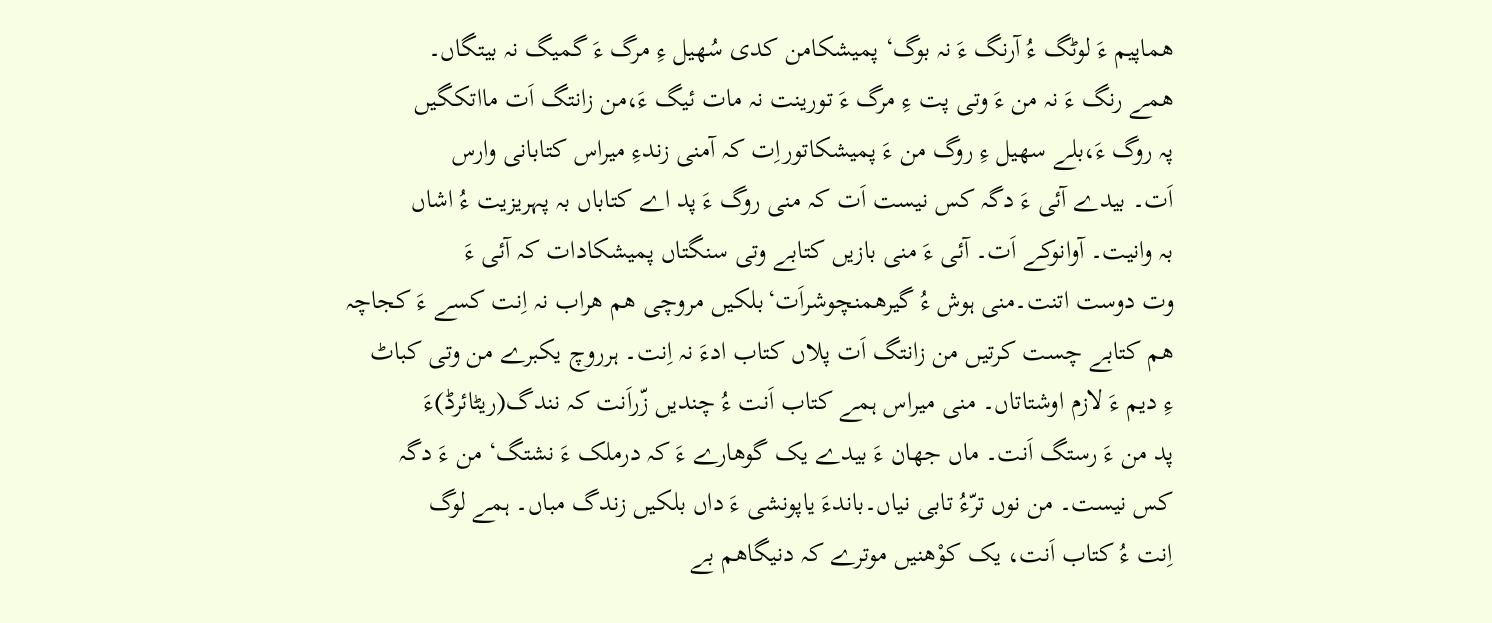ھماپیم ءَ لوٹگ ءُ آرنگ ءَ نہ بوگ‘ پمیشکامن کدی سُھیل ءِ مرگ ءَ گمیگ نہ بیتگاں۔
ھمے رنگ ءَ نہ من ءَ وتی پت ءِ مرگ ءَ تورینت نہ مات ئیگ ءَ،من زانتگ اَت مااتکگیں
پہ روگ ءَ،بلے سھیل ءِ روگ من ءَ پمیشکاتوراِت کہ آمنی زندءِ میراس کتابانی وارس
اَت۔ بیدے آئی ءَ دگہ کس نیست اَت کہ منی روگ ءَ پد اے کتاباں بہ پہریزیت ءُ اشاں
بہ وانیت۔ آوانوکے اَت۔ آئی ءَ منی بازیں کتابے وتی سنگتاں پمیشکادات کہ آئی ءَ
وت دوست اتنت۔منی ہوش ءُ گیرھمنچوشراَت‘بلکیں مروچی ھم ھراب نہ اِنت کسے ءَ کجاچہ
ھم کتابے چست کرتیں من زانتگ اَت پلاں کتاب ادءَ نہ اِنت۔ ہرروچ یکبرے من وتی کباٹ
ءِ دیم ءَ لازم اوشتاتاں۔ منی میراس ہمے کتاب اَنت ءُ چندیں زّراَنت کہ نندگ(ریٹائرڈ)ءَ
پد من ءَ رستگ اَنت۔ ماں جھان ءَ بیدے یک گوھارے ءَ کہ درملک ءَ نشتگ‘ من ءَ دگہ
کس نیست۔ من نوں ترّءُ تابی نیاں۔باندءَ یاپونشی ءَ داں بلکیں زندگ مباں۔ ہمے لوگ
اِنت ءُ کتاب اَنت، یک کوْھنیں موترے کہ دنیگاھم بے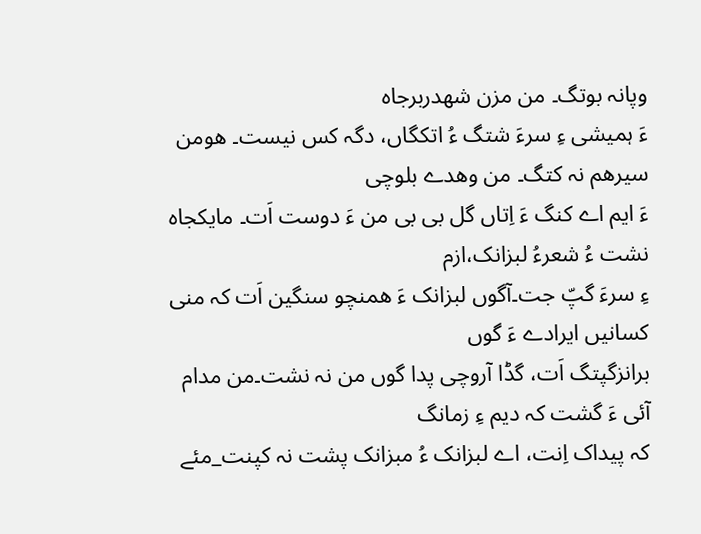وپانہ بوتگ۔ من مزن شھدربرجاہ
ءَ ہمیشی ءِ سرءَ شتگ ءُ اتکگاں، دگہ کس نیست۔ ھومن سیرھم نہ کتگ۔ من وھدے بلوچی
ءَ ایم اے کنگ ءَ اِتاں گل بی بی من ءَ دوست اَت۔ مایکجاہ نشت ءُ شعرءُ لبزانک،ازم
ءِ سرءَ گپّ جت۔آگوں لبزانک ءَ ھمنچو سنگین اَت کہ منی کسانیں ایرادے ءَ گوں
برانزگپتگ اَت، گڈا آروچی پدا گوں من نہ نشت۔من مدام آئی ءَ گشت کہ دیم ءِ زمانگ
کہ پیداک اِنت، اے لبزانک ءُ مبزانک پشت نہ کپنت_مئے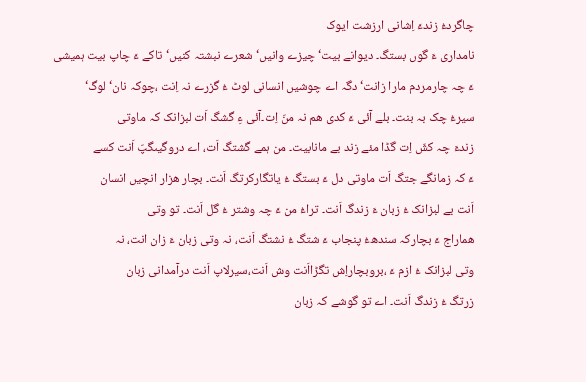چاگردءُ زندءَ اِشانی ارزشت ایوک
نامداری ءَ گوں بستگ۔ دیوانے بیت‘ چیزے وانیں‘شعرے نبشتہ کنیں‘تاکے ءَ چاپ بیت ہمیشی
ءَ چہ چارمردم مارا زانت‘ دگہ اے چوشیں انسانی لوٹ ءُ گزرے نہ اِنت ،چوکہ نان‘لوگ‘
سیرءُ چک بہ بنت۔ بلے آئی ءَ کدی ھم نہ منّ اِت۔آئی ءِ گشگ اَت لبزانک کہ ماوتی
زندءَ چہ کشّ اِت گڈا مئے زند بے مانابیت۔ من ہمے گشتگ اَت، اے دروگیںگپّ اَنت کسے
ءَ کہ زمانگے جتگ اَت ماوتی دل ءَ بستگ ءُ یاتگارکرتگ اَنت۔ بچار ھزار انچیں انسان
اَنت بے لبزانک ءُ زبان ءَ زندگ اَنت۔ تراءُ من ءَ چہ وشتر ءُ گل اَنت۔ تو وتی
ھماراج ءَ بچارکہ سندھءُ پنجاب ءَ شتگ ءُ نشتگ اَنت، نہ وتی زبان ءَ زان انت، نہ
وتی لبزانک ءُ ازم ءَ ،بروبچاراِش تگڑااَنت وش اَنت،سیرلاپ اَنت درآمدانی زبان
زرتگ ءُ زندگ اَنت۔ اے تو گوشے کہ زبان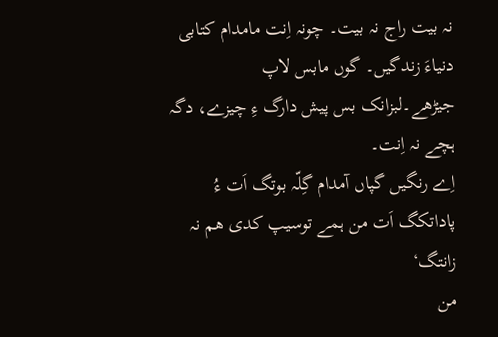نہ بیت راج نہ بیت۔ چونہ اِنت مامدام کتابی
دنیاءَ زندگیں۔ گوں مابس لاپ جیڑھے۔لبزانک بس پیش دارگ ءِ چیزے، دگہ ہچے نہ اِنت۔
اِے رنگیں گپاں آمدام گِلّہ بوتگ اَت ءُ پاداتکگ اَت من ہمے توسیپ کدی ھم نہ زانتگ‘
من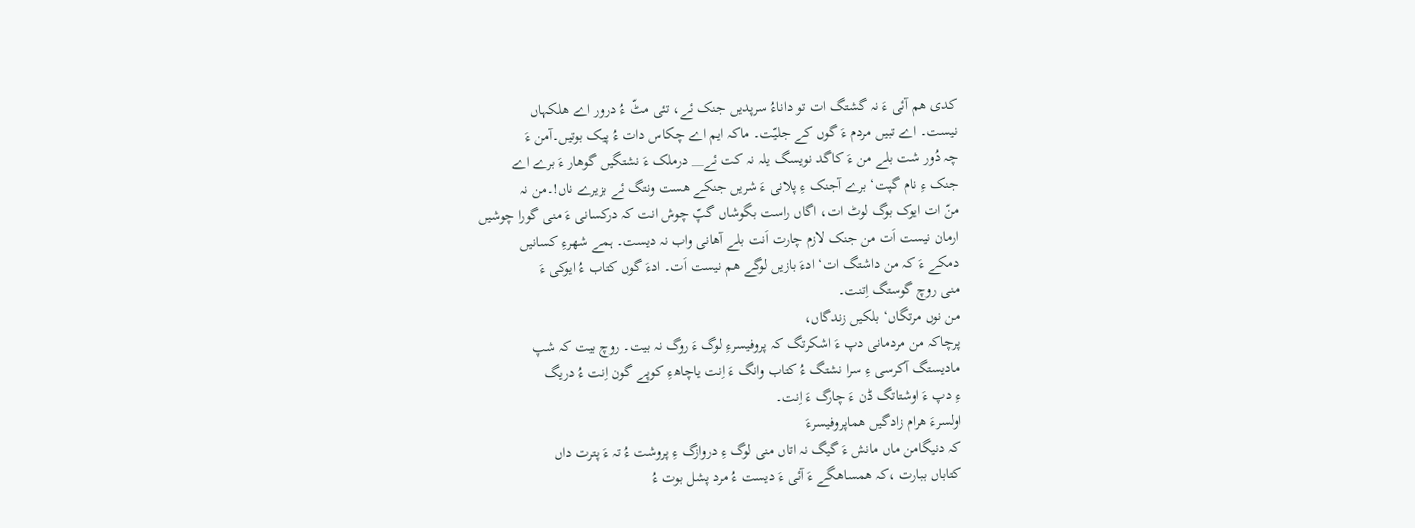کدی ھم آئی ءَ نہ گشتگ ات تو داناءُ سرپدیں جنک ئے، تئی مٹّ ءُ درور اے ھلکہاں
نیست۔ اے تبیں مردم ءَ گوں کے جلیّت۔ ماکہ ایم اے چکاس دات ءُ پیک بوتیں۔آمن ءَ
چہ دُور شت بلے من ءَ کاگد نویسگ یلہ نہ کت ئے__ درملک ءَ نشتگیں گوھار ءَ برے اے
جنک ءِ نام گپت‘ برے آجنک ءِ پلانی ءَ شریں جنکے ھست ونتگ ئے بزیرے ناں!۔من نہ
منّ ات ایوک بوگ لوٹ ات، اگاں راست بگوشاں گپّ چوش انت کہ درکسانی ءَ منی گورا چوشیں
ارمان نیست اَت من جنک لازم چارت اَنت بلے آھانی واب نہ دیست۔ ہمے شھرءِ کسانیں
دمکے ءَ کہ من داشتگ ات‘ ادءَ بازیں لوگے ھم نیست اَت۔ ادءَ گوں کتاب ءُ ایوکی ءَ
منی روچ گوستگ اِتنت۔
من نوں مرتگاں‘ بلکیں زندگاں،
پرچاکہ من مردمانی دپ ءَ اشکرتگ کہ پروفیسرءِ لوگ ءَ روگ نہ بیت۔ روچ بیت کہ شپ
مادیستگ آکرسی ءِ سرا نشتگ ءُ کتاب وانگ ءَ اِنت یاچاھءِ کوپے گون اِنت ءُ دریگ
ءِ دپ ءَ اوشتاتگ ڈن ءَ چارگ ءَ اِنت۔
اولسرءَ ھرام زادگیں ھماپروفیسرءَ
کہ دنیگامن ماں مانش ءَ گیگ نہ اتاں منی لوگ ءِ دروازگ ءِ پروشت ءُ تہ ءَ پترت داں
کتاباں ببارت ،کہ ھمساھگے ءَ آئی ءَ دیست ءُ مرد پشل بوت ءُ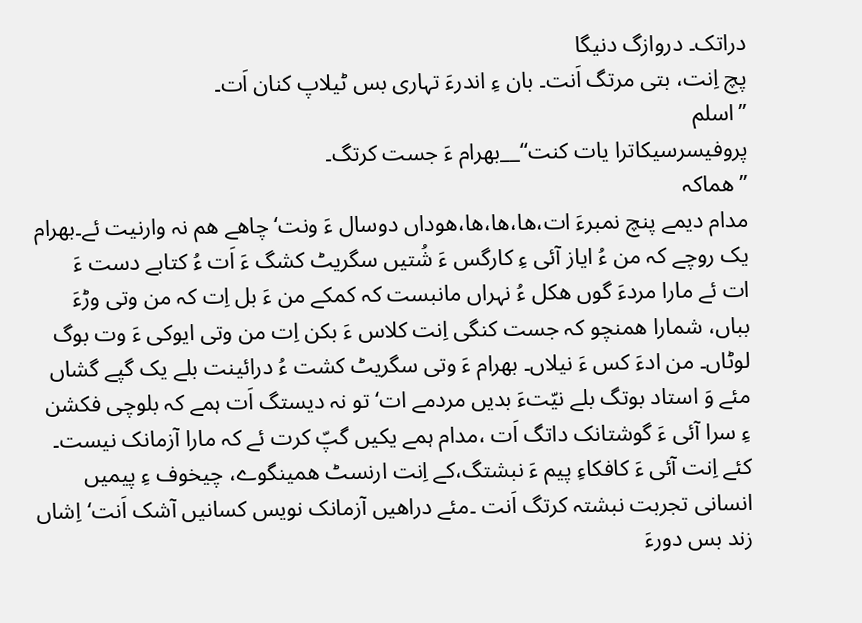دراتک۔ دروازگ دنیگا
پچ اِنت، بتی مرتگ اَنت۔ بان ءِ اندرءَ تہاری بس ٹیلاپ کنان اَت۔
’’اسلم
پروفیسرسیکاترا یات کنت‘‘__بھرام ءَ جست کرتگ۔
’’ھماکہ
مدام دیمے پنچ نمبرءَ ات،ھا،ھا،ھا،ھوداں دوسال ءَ ونت‘ چاھے ھم نہ وارنیت ئے۔بھرام
یک روچے کہ من ءُ ایاز آئی ءِ کارگس ءَ شُتیں سگریٹ کشگ ءَ اَت ءُ کتابے دست ءَ
ات ئے مارا مردءَ گوں ھکل ءُ نہراں مانبست کہ کمکے من ءَ بل اِت کہ من وتی وڑءَ
بباں، شمارا ھمنچو کہ جست کنگی اِنت کلاس ءَ بکن اِت من وتی ایوکی ءَ وت بوگ
لوٹاں۔ من ادءَ کس ءَ نیلاں۔ بھرام ءَ وتی سگریٹ کشت ءُ درائینت بلے یک گپے گشاں
مئے وَ استاد بوتگ بلے نیّتءَ بدیں مردمے ات‘ تو نہ دیستگ اَت ہمے کہ بلوچی فکشن
ءِ سرا آئی ءَ گوشتانک داتگ اَت ،مدام ہمے یکیں گپّ کرت ئے کہ مارا آزمانک نیست۔
کئے اِنت آئی ءَ کافکاءِ پیم ءَ نبشتگ،کے اِنت ارنسٹ ھمینگوے، چیخوف ءِ پیمیں
انسانی تجربت نبشتہ کرتگ اَنت ۔مئے دراھیں آزمانک نویس کسانیں آشک اَنت‘اِشاں
زند بس دورءَ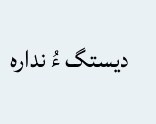دیستگ ءُ ندارہ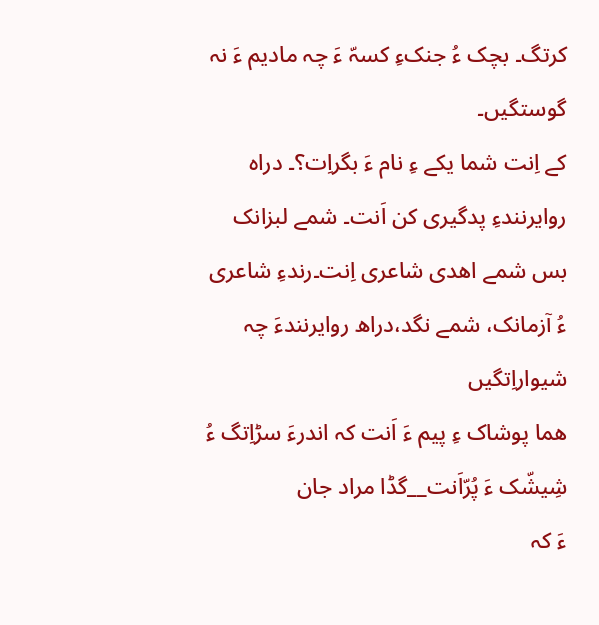کرتگ۔ بچک ءُ جنکءِ کسہّ ءَ چہ مادیم ءَ نہ گوستگیں۔
کے اِنت شما یکے ءِ نام ءَ بگراِت؟۔ دراہ روایرنندءِ پدگیری کن اَنت۔ شمے لبزانک
بس شمے اھدی شاعری اِنت۔رندءِ شاعری ءُ آزمانک، شمے نگد،دراھ روایرنندءَ چہ شیواراِتگیں
ھما پوشاک ءِ پیم ءَ اَنت کہ اندرءَ سڑاِتگ ءُ شِیشّک ءَ پُرّاَنت__گڈا مراد جان
ءَ کہ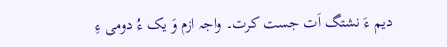دیم ءَ نشتگ اَت جست کرت۔ واجہ ازم وَ یک ءُ دومی ءِ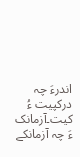اندرءَ چہ درکپیت ءُ کیت۔آزمانک
ءَ چہ آزمانکے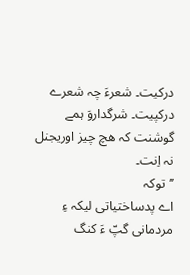درکیت۔ شعرءَ چہ شعرے درکپیت۔ شرگداروَ ہمے گوشنت کہ ھچ چیز اوریجنل
نہ اِنت۔
’’توکہ
اے پدساختیاتی لیکہ ءِ مردمانی گپّ ءَ کنگ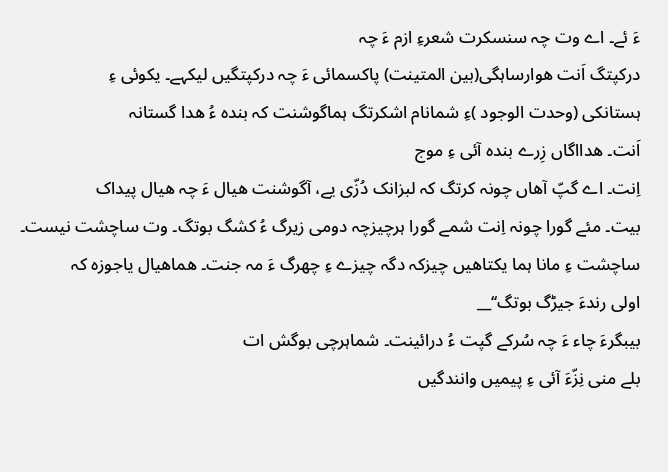ءَ ئے۔ اے وت چہ سنسکرت شعرءِ ازم ءَ چہ
درکپتگ اَنت ھوارساہگی(بین المتینت) پاکسمائی ءَ چہ درکپتگیں لیکہے۔ یکوئی ءِ
ہستانکی (وحدت الوجود )ءِ شمانام اشکرتگ ہماگوشنت کہ بندہ ءُ ھدا گستانہ
اَنت۔ ھدااگاں زِرے بندہ آئی ءِ موج
اِنت۔ اے گپّ آھاں چونہ کرتگ کہ لبزانک دُزّی یے، آگوشنت ھیال ءَ چہ ھیال پیداک
بیت۔ مئے گورا چونہ اِنت شمے گورا ہرچیزچہ دومی زیرگ ءُ کشگ بوتگ۔ وت ساچشت نیست۔
ساچشت ءِ مانا ہما یکتاھیں چیزکہ دگہ چیزے ءِ چھرگ ءَ مہ جنت۔ ھماھیال یاجوزہ کہ
اولی رندءَ جیڑگ بوتگ‘‘__
بیبگرءَ چاء ءَ چہ سُرکے گپت ءُ درائینت۔ شماہرچی بوگش ات
بلے منی نِزّءَ آئی ءِ پیمیں وانندگیں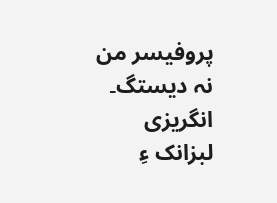پروفیسر من نہ دیستگ۔ انگریزی لبزانک ءِ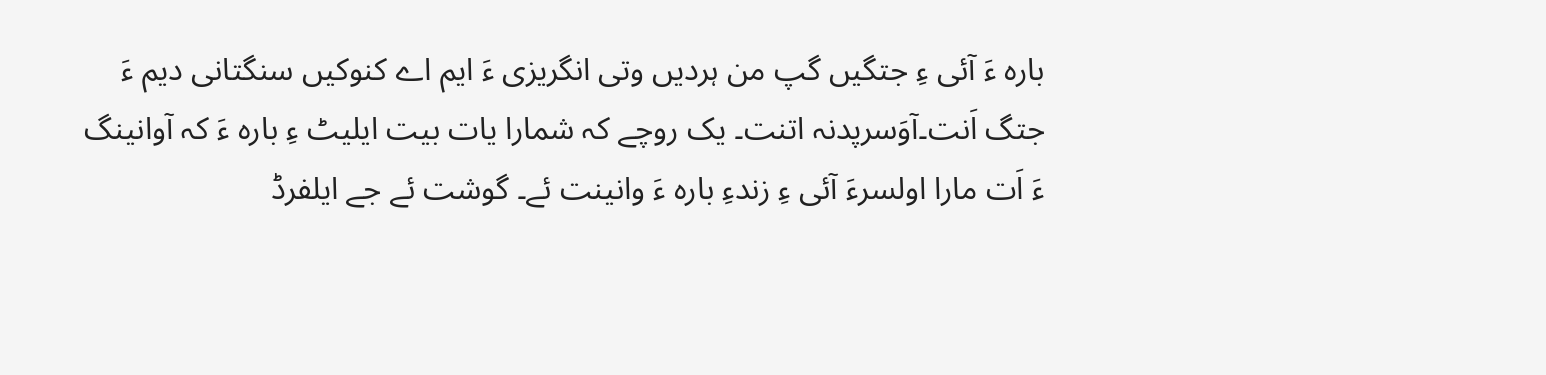بارہ ءَ آئی ءِ جتگیں گپ من ہردیں وتی انگریزی ءَ ایم اے کنوکیں سنگتانی دیم ءَ
جتگ اَنت۔آوَسرپدنہ اتنت۔ یک روچے کہ شمارا یات بیت ایلیٹ ءِ بارہ ءَ کہ آوانینگ
ءَ اَت مارا اولسرءَ آئی ءِ زندءِ بارہ ءَ وانینت ئے۔ گوشت ئے جے ایلفرڈ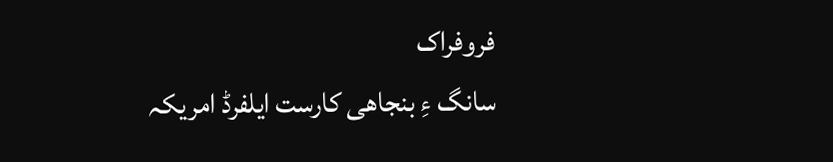فروفراک
سانگ ءِ بنجاھی کارست ایلفرڈ امریکہ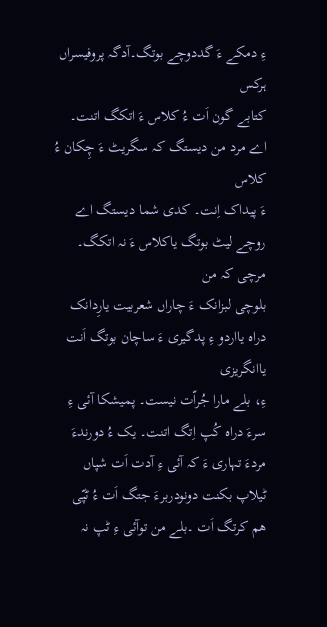ءِ دمکے ءَ گددوچے بوتگ۔آدگہ پروفیسراں ہرکس
کتابے گون اَت ءُ کلاس ءَ اتکگ اتنت۔ اے مرد من دیستگ کہ سگریٹ ءَ چِکان ءُ کلاس
ءَ پیداک اِنت۔ کدی شما دیستگ اے روچے لیٹ بوتگ یاکلاس ءَ نہ اتکگ۔ مرچی کہ من
بلوچی لبزانک ءَ چاراں شعربیت یارِدانک دراہ یااردو ءِ پدگیری ءَ ساچان بوتگ اَنت یاانگریزی
ءِ، بلے مارا جُراّت نیست۔ پمیشکا آئی ءِ سرءَ دراہ کُپ اِتگ اتنت۔ یک ءُ دورندءَ
مردءَ تہاری ءَ کہ آئی ءِ آدت اَت شپاں ٹیلاپ بکنت دونودربرءَ جتگ اَت ءُ ٹپّی
ھم کرتگ اَت ۔بلے من توآئی ءِ ٹپ نہ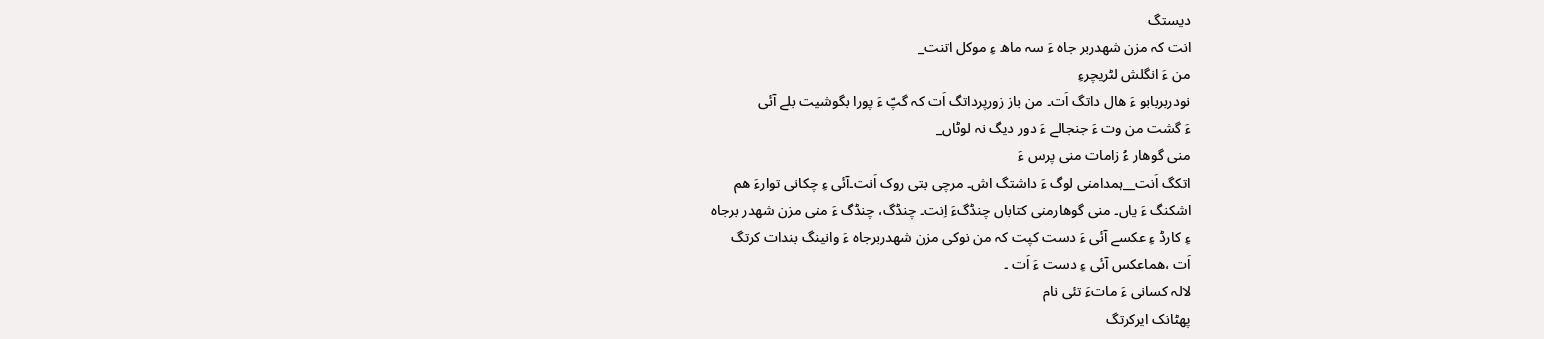دیستگ
انت کہ مزن شھدربر جاہ ءَ سہ ماھ ءِ موکل اتنت_
من ءَ انگلش لٹریچرءِ
نودربربابو ءَ ھال داتگ اَت۔ من باز زورپرداتگ اَت کہ گپّ ءَ پورا بگوشیت بلے آئی
ءَ گشت من وت ءَ جنجالے ءَ دور دیگ نہ لوٹاں_
منی گوھار ءُ زامات منی پرس ءَ
اتکگ اَنت__ہمدامنی لوگ ءَ داشتگ اش۔ مرچی بتی روک اَنت۔آئی ءِ چکانی توارءَ ھم
اشکنگ ءَ یاں۔ منی گوھارمنی کتاباں چنڈگءَ اِنت۔ چنڈگ، چنڈگ ءَ منی مزن شھدر برجاہ
ءِ کارڈ ءِ عکسے آئی ءَ دست کپت کہ من نوکی مزن شھدربرجاہ ءَ وانینگ بندات کرتگ
اَت ،ھماعکس آئی ءِ دست ءَ اَت ۔
لالہ کسانی ءَ ماتءَ تئی نام
پھٹانک ایرکرتگ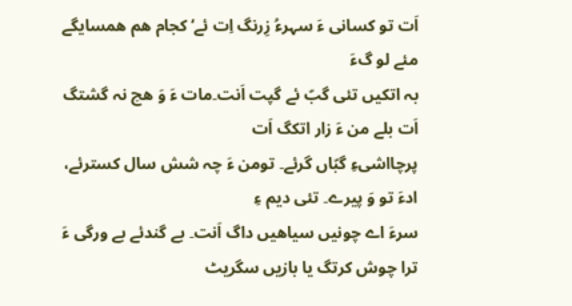اَت تو کسانی ءَ سہرءُ زِرنگ اِت ئے‘ کجام ھم ھمسایگے مئے لو گءَ
بہ اتکیں تئی گبّ ئے گپت اَنت۔مات ءَ وَ ھچ نہ گشتگ اَت بلے من ءَ زار اتکگ اَت
پرچااشیءِ گبّاں گرئے۔ تومن ءَ چہ شش سال کسترئے، ادءَ تو وَ پیرے۔ تئی دیم ءِ
سرءَ اے چونیں سیاھیں داگ اَنت۔ بے گندئے بے ورگی ءَ ترا چوش کرتگ یا بازیں سگریٹ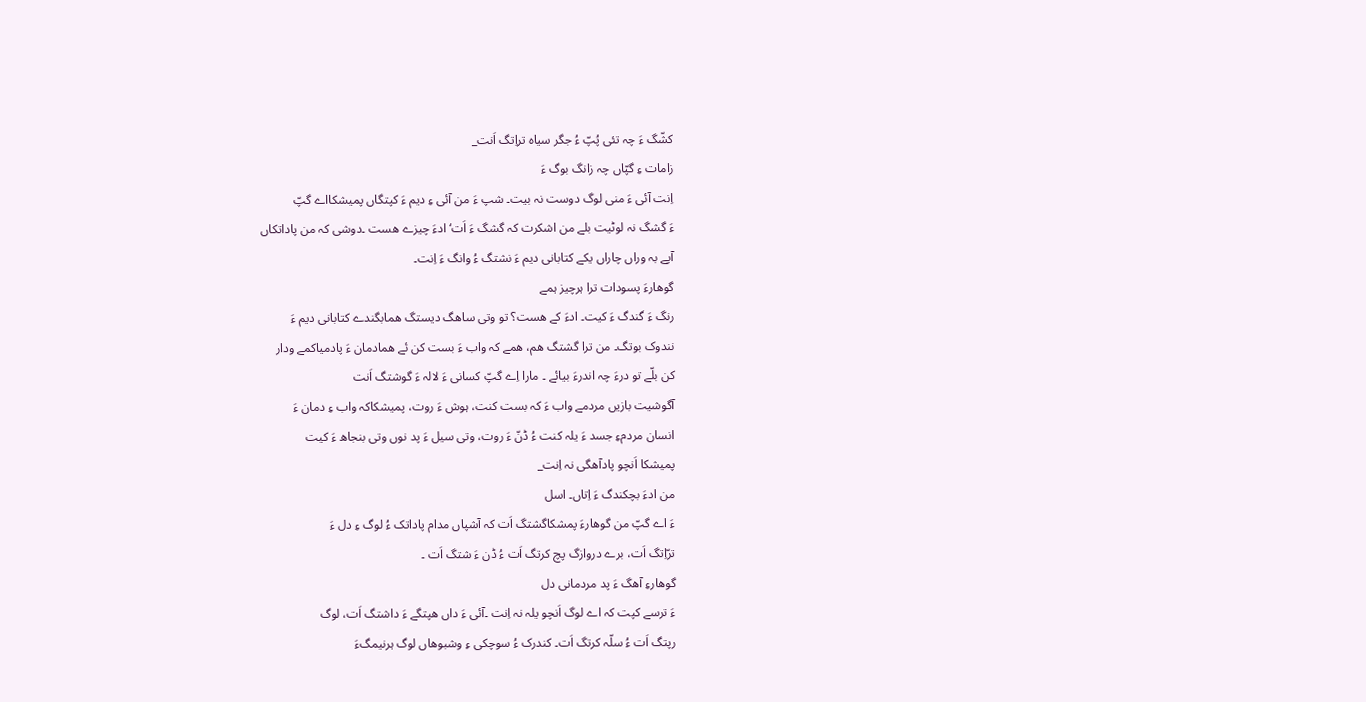کشّگ ءَ چہ تئی پُپّ ءُ جگر سیاہ تراِتگ اَنت_
زامات ءِ گپّاں چہ زانگ بوگ ءَ
اِنت آئی ءَ منی لوگ دوست نہ بیت۔ شپ ءَ من آئی ءِ دیم ءَ کپتگاں پمیشکااے گپّ
ءَ گشگ نہ لوٹیت بلے من اشکرت کہ گشگ ءَ اَت‘ ادءَ چیزے ھست ۔دوشی کہ من پاداتکاں
آپے بہ وراں چاراں یکے کتابانی دیم ءَ نشتگ ءُ وانگ ءَ اِنت۔
گوھارءَ پسودات ترا ہرچیز ہمے
رنگ ءَ گندگ ءَ کیت۔ ادءَ کے ھست؟ تو وتی ساھگ دیستگ ھمابگندے کتابانی دیم ءَ
نندوک بوتگ۔ من ترا گشتگ ھم، ھمے کہ واب ءَ بست کن ئے ھمادمان ءَ پادمیاکمے ودار
کن بلّے تو درءَ چہ اندرءَ بیائے ۔ مارا اِے گپّ کسانی ءَ لالہ ءَ گوشتگ اَنت
آگوشیت بازیں مردمے واب ءَ کہ بست کنت، ہوش ءَ روت، پمیشکاکہ واب ءِ دمان ءَ
انسان مردمءِ جسد ءَ یلہ کنت ءُ ڈنّ ءَ روت، وتی سیل ءَ پد نوں وتی بنجاھ ءَ کیت
پمیشکا اَنچو پادآھگی نہ اِنت_
من ادءَ بچکندگ ءَ اِتاں۔ اسل
ءَ اے گپّ من گوھارءَ پمشکاگشتگ اَت کہ آشپاں مدام پاداتک ءُ لوگ ءِ دل ءَ
ترّاِتگ اَت، برے دروازگ پچ کرتگ اَت ءُ ڈن ءَ شتگ اَت ۔
گوھارءِ آھگ ءَ پد مردمانی دل
ءَ ترسے کپت کہ اے لوگ اَنچو یلہ نہ اِنت ۔آئی ءَ داں ھپتگے ءَ داشتگ اَت، لوگ
رپتگ اَت ءُ سلّہ کرتگ اَت۔ کندرک ءُ سوچکی ءِ وشبوھاں لوگ ہرنیمگءَ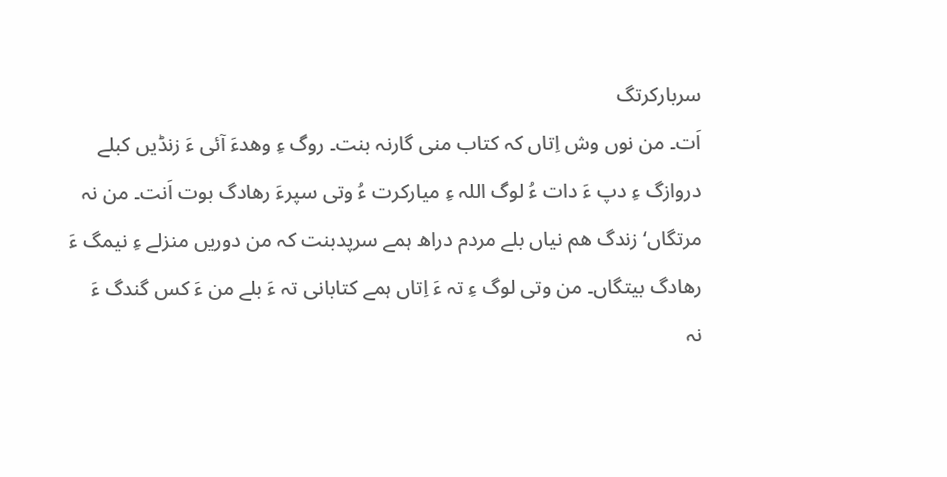سربارکرتگ
اَت۔ من نوں وش اِتاں کہ کتاب منی گارنہ بنت۔ روگ ءِ وھدءَ آئی ءَ زنڈیں کبلے
دروازگ ءِ دپ ءَ دات ءُ لوگ اللہ ءِ میارکرت ءُ وتی سپرءَ رھادگ بوت اَنت۔ من نہ
مرتگاں‘زندگ ھم نیاں بلے مردم دراھ ہمے سرپدبنت کہ من دوریں منزلے ءِ نیمگ ءَ
رھادگ بیتگاں۔ من وتی لوگ ءِ تہ ءَ اِتاں ہمے کتابانی تہ ءَ بلے من ءَ کس گندگ ءَ
نہ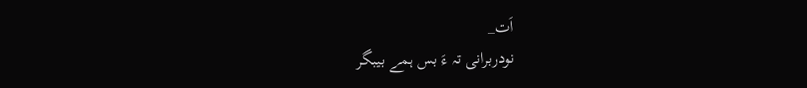اَت_
نودربرانی تہ ءَ بس ہمے بیبگر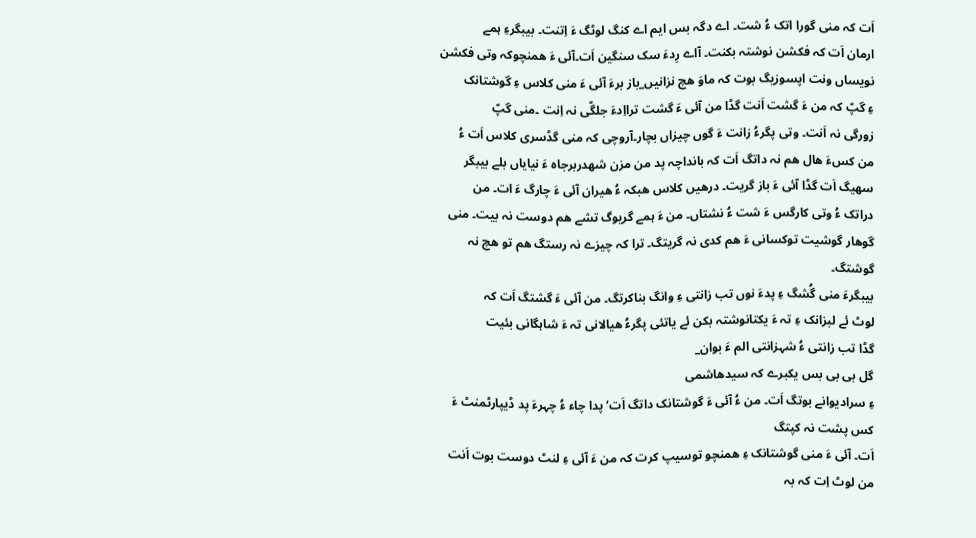اَت کہ منی گورا اتک ءُ شت۔ اے دگہ بس ایم اے کنگ لوٹگ ءَ اِتنت۔ بیبگرءِ ہمے
ارمان اَت کہ فکشن نوشتہ بکنت۔ آاے رِدءَ سک سنگین اَت۔آئی ءَ ھمنچوکہ وتی فکشن
نویساں ونت اپسوزیگ بوت کہ ماوَ ھچ نزانیں_باز برءَ آئی ءَ منی کلاس ءِ گوشتانک
ءِ گپّ کہ من ءَ گشت اَنت گڈا من آئی ءَ گشت ترااِدءَ جلگّی نہ اِنت ۔منی گپّ
زورگی نہ اَنت۔ وتی پگرءُ زانت ءَ گوں چیزاں بچار۔آروچی کہ منی گڈسری کلاس اَت ءُ
من کسءَ ھال ھم نہ داتگ اَت کہ بانداچہ پد من مزن شھدربرجاہ ءَ نیایاں بلے بیبگر
سھیگ اَت گڈا آئی ءَ باز گریت۔ درھیں کلاس ھبکہ ءُ ھیران آئی ءَ چارگ ءَ ات۔ من
دراتک ءُ وتی کارگس ءَ شت ءُ نشتاں۔ من ءَ ہمے گریوگ تشے ھم دوست نہ بیت۔ منی
گوھار گوشیت توکسانی ءَ ھم کدی نہ گریتگ۔ ترا کہ چیزے نہ رستگ ھم تو ھچ نہ گوشتگ۔
بیبگرءَ منی گُشگ ءِ پدءَ نوں تب زانتی ءِ وانگ بناکرتگ۔ من آئی ءَ گشتگ اَت کہ
لوٹ ئے لبزانک ءِ تہ ءَ یکتانوشتہ بکن ئے یاتئی پگرءُ ھیالانی تہ ءَ شاہگانی بئیت
گڈا تب زانتی ءُ شہزانتی الم ءَ بوان_
گل بی بی بس یکبرے کہ سیدھاشمی
ءِ سرادیوانے بوتگ اَت۔ من ءُ آئی ءَ گوشتانک داتگ اَت‘پدا چاء ءُ چہرءَ پد ڈیپارٹمنٹ ءَ کس پشت نہ کپتگ
اَت۔ آئی ءَ منی گوشتانک ءِ ھمنچو توسیپ کرت کہ من ءَ آئی ءِ لنٹ دوست بوت اَنت
من لوٹ اِت کہ بہ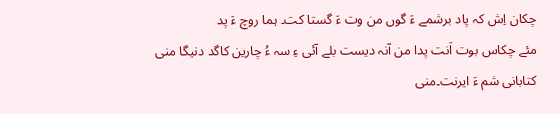چکان اِش کہ پاد برشمے ءَ گوں من وت ءَ گستا کت۔ ہما روچ ءَ پد
مئے چکاس بوت اَنت پدا من آنہ دیست بلے آئی ءِ سہ ءُ چارین کاگد دنیگا منی
کتابانی شم ءَ ایرنت۔منی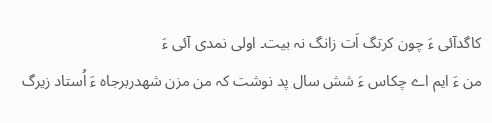کاگدآئی ءَ چون کرتگ اَت زانگ نہ بیت۔ اولی نمدی آئی ءَ
من ءَ ایم اے چکاس ءَ شش سال پد نوشت کہ من مزن شھدربرجاہ ءَ اُستاد زیرگ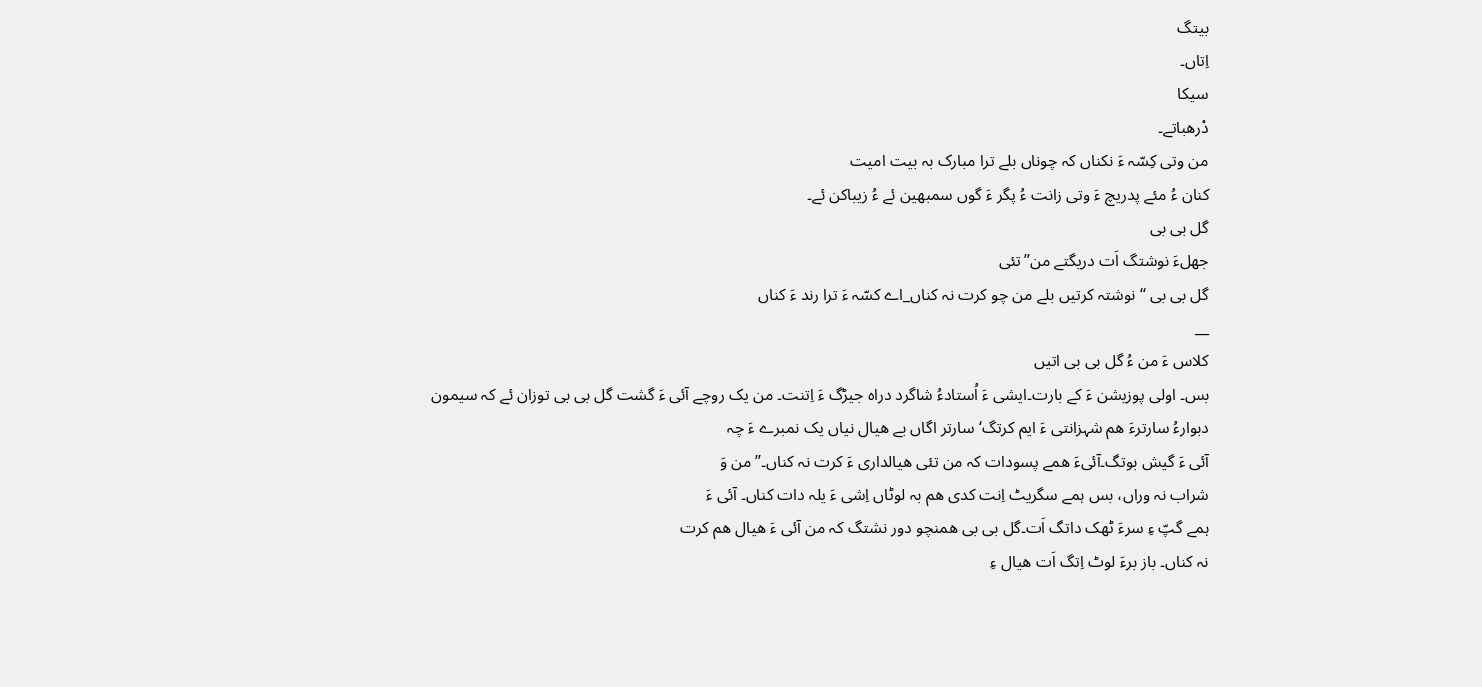بیتگ
اِتاں۔
سیکا
دْرھباتے۔
من وتی کِسّہ ءَ نکناں کہ چوناں بلے ترا مبارک بہ بیت امیت
کنان ءُ مئے پدریچ ءَ وتی زانت ءُ پگر ءَ گوں سمبھین ئے ءُ زیباکن ئے۔
گل بی بی
جھلءَ نوشتگ اَت دریگتے من’’تئی
گل بی بی ‘‘ نوشتہ کرتیں بلے من چو کرت نہ کناں_اے کسّہ ءَ ترا رند ءَ کناں
__
کلاس ءَ من ءُ گل بی بی اتیں
بس۔ اولی پوزیشن ءَ کے بارت۔ایشی ءَ اُستادءُ شاگرد دراہ جیڑگ ءَ اِتنت۔ من یک روچے آئی ءَ گشت گل بی بی توزان ئے کہ سیمون
دبوارءُ سارترءَ ھم شہزانتی ءَ ایم کرتگ‘ سارتر اگاں بے ھیال نیاں یک نمبرے ءَ چہ
آئی ءَ گیش بوتگ۔آئیءَ ھمے پسودات کہ من تئی ھیالداری ءَ کرت نہ کناں۔’’من وَ
شراب نہ وراں، بس ہمے سگریٹ اِنت کدی ھم بہ لوٹاں اِشی ءَ یلہ دات کناں۔ آئی ءَ
ہمے گپّ ءِ سرءَ ٹھک داتگ اَت۔گل بی بی ھمنچو دور نشتگ کہ من آئی ءَ ھیال ھم کرت
نہ کناں۔ باز برءَ لوٹ اِتگ اَت ھیال ءِ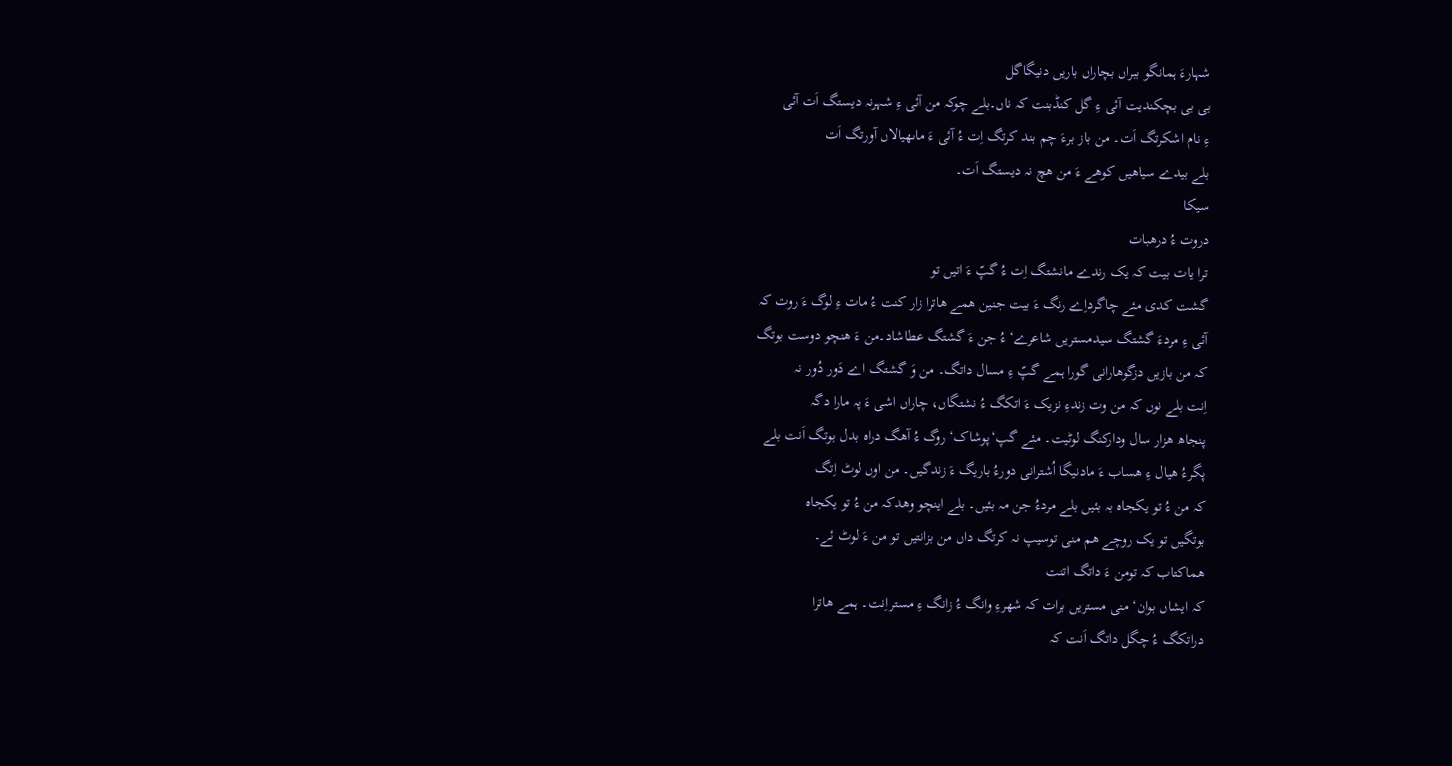شہارءَ ہمانگو ببراں بچاراں باریں دنیگاگل
بی بی بچکندیت آئی ءِ گل کنڈبنت کہ ناں۔بلے چوکہ من آئی ءِ شہرنہ دیستگ اَت آئی
ءِ نام اشکرتگ اَت۔ من باز برءَ چم بند کرتگ اِت ءُ آئی ءَ ماںھیالاں آورتگ اَت
بلے بیدے سیاھیں کوھے ءَ من ھچ نہ دیستگ اَت۔
سیکا
دروت ءُ درھبات
ترا یات بیت کہ یک رندے مانشتگ اِت ءُ گپّ ءَ اتیں تو
گشت کدی مئے چاگرداِے رنگ ءَ بیت جنین ھمے ھاترا زار کنت ءُ مات ءِ لوگ ءَ روت کہ
آئی ءِ مردءَ گشتگ سیدمستریں شاعرے‘ ءُ جن ءَ گشتگ عطاشاد۔من ءَ ھنچو دوست بوتگ
کہ من بازیں دزگوھارانی گورا ہمے گپّ ءِ مسال داتگ۔ من وَ گشتگ اے دَور دُور نہ
اِنت بلے نوں کہ من وت زندءِ نزیک ءَ اتکگ ءُ نشتگاں، چاراں اشی ءَ پہ مارا دگہ
پنجاھ ھزار سال ودارکنگ لوٹیت۔ مئے گپ‘پوشاک‘ روگ ءُ آھگ دراہ بدل بوتگ اَنت بلے
پگرءُ ھیال ءِ ھساب ءَ مادنیگا اُشترانی دورءُ باریگ ءَ زندگیں۔ من اوں لوٹ اِتگ
کہ من ءُ تو یکجاہ بہ بئیں بلے مردءُ جن مہ بئیں۔ بلے اینچو وھدکہ من ءُ تو یکجاہ
بوتگیں تو یک روچے ھم منی توسیپ نہ کرتگ داں من بزانتیں تو من ءَ لوٹ ئے۔
ھماکتاب کہ تومن ءَ داتگ اتنت
کہ ایشاں بوان‘ منی مستریں برات کہ شھرءِ وانگ ءُ زانگ ءِ مستراِنت۔ ہمے ھاترا
دراتکگ ءُ چگل داتگ اَنت کہ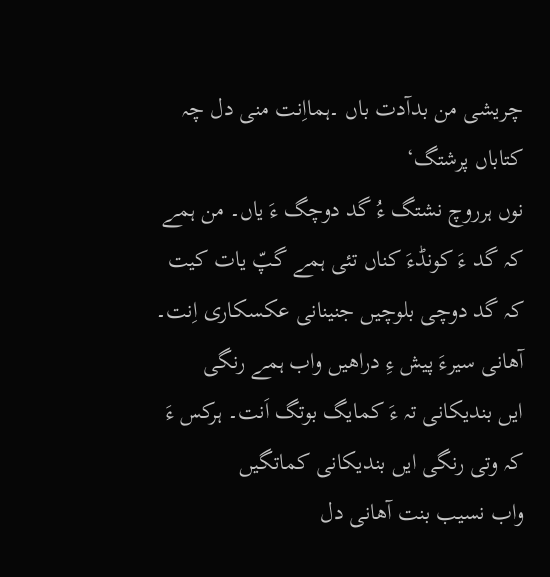چریشی من بدآدت باں ۔ہمااِنت منی دل چہ کتاباں پرشتگ‘
نوں ہرروچ نشتگ ءُ گد دوچگ ءَ یاں۔ من ہمے کہ گد ءَ کونڈءَ کناں تئی ہمے گپّ یات کیت
کہ گد دوچی بلوچیں جنینانی عکسکاری اِنت۔ آھانی سیرءَ پیش ءِ دراھیں واب ہمے رنگی
ایں بندیکانی تہ ءَ کمایگ بوتگ اَنت۔ ہرکس ءَ کہ وتی رنگی ایں بندیکانی کماتگیں
واب نسیب بنت آھانی دل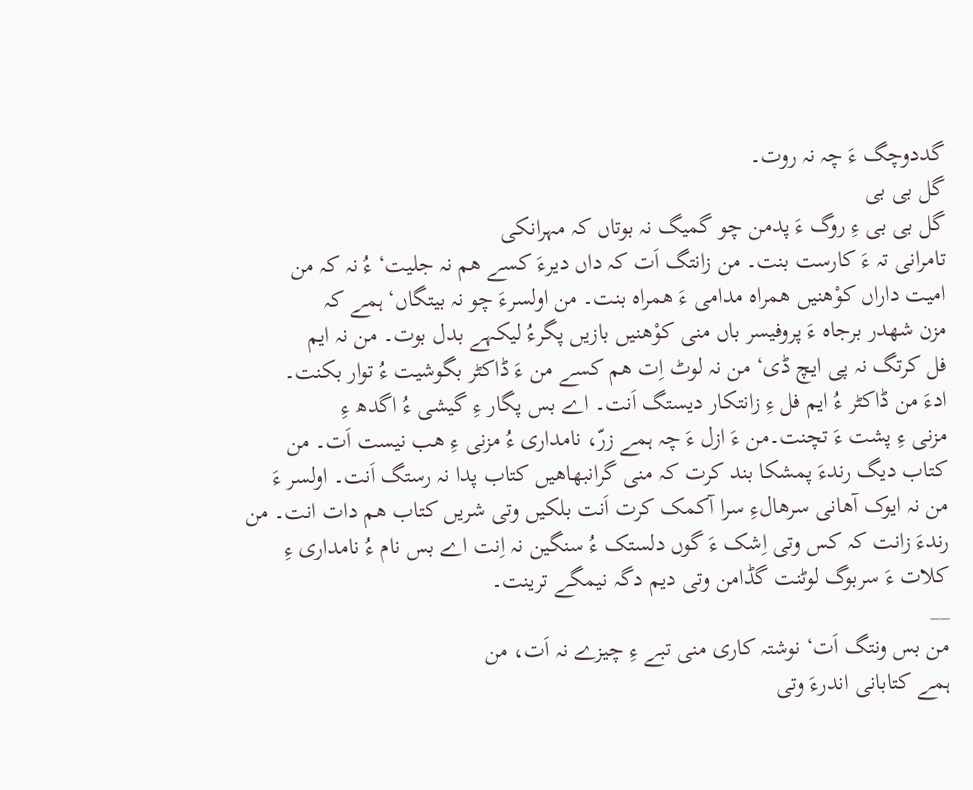گددوچگ ءَ چہ نہ روت۔
گل بی بی
گل بی بی ءِ روگ ءَ پدمن چو گمیگ نہ بوتاں کہ مہرانکی
تامرانی تہ ءَ کارست بنت۔ من زانتگ اَت کہ داں دیرءَ کسے ھم نہ جلیت‘ ءُ نہ کہ من
امیت داراں کوْھنیں ھمراہ مدامی ءَ ھمراہ بنت۔ من اولسرءَ چو نہ بیتگاں‘ ہمے کہ
مزن شھدر برجاہ ءَ پروفیسر باں منی کوْھنیں بازیں پگرءُ لیکہے بدل بوت۔ من نہ ایم
فل کرتگ نہ پی ایچ ڈی‘ من نہ لوٹ اِت ھم کسے من ءَ ڈاکٹر بگوشیت ءُ توار بکنت۔
ادءَ من ڈاکٹر ءُ ایم فل ءِ زانتکار دیستگ اَنت۔ اے بس پگار ءِ گیشی ءُ اگدھ ءِ
مزنی ءِ پشت ءَ تچنت۔من ءَ ازل ءَ چہ ہمے زرّ، نامداری ءُ مزنی ءِ ھب نیست اَت۔ من
کتاب دیگ رندءَ پمشکا بند کرت کہ منی گرانبھاھیں کتاب پدا نہ رستگ اَنت۔ اولسر ءَ
من نہ ایوک آھانی سرھالءِ سرا آکمک کرت اَنت بلکیں وتی شریں کتاب ھم دات انت۔ من
رندءَ زانت کہ کس وتی اِشک ءَ گوں دلستک ءُ سنگین نہ اِنت اے بس نام ءُ نامداری ءِ
کلات ءَ سربوگ لوٹنت گڈامن وتی دیم دگہ نیمگے ترینت۔
__
من بس ونتگ اَت‘ نوشتہ کاری منی تبے ءِ چیزے نہ اَت، من
ہمے کتابانی اندرءَ وتی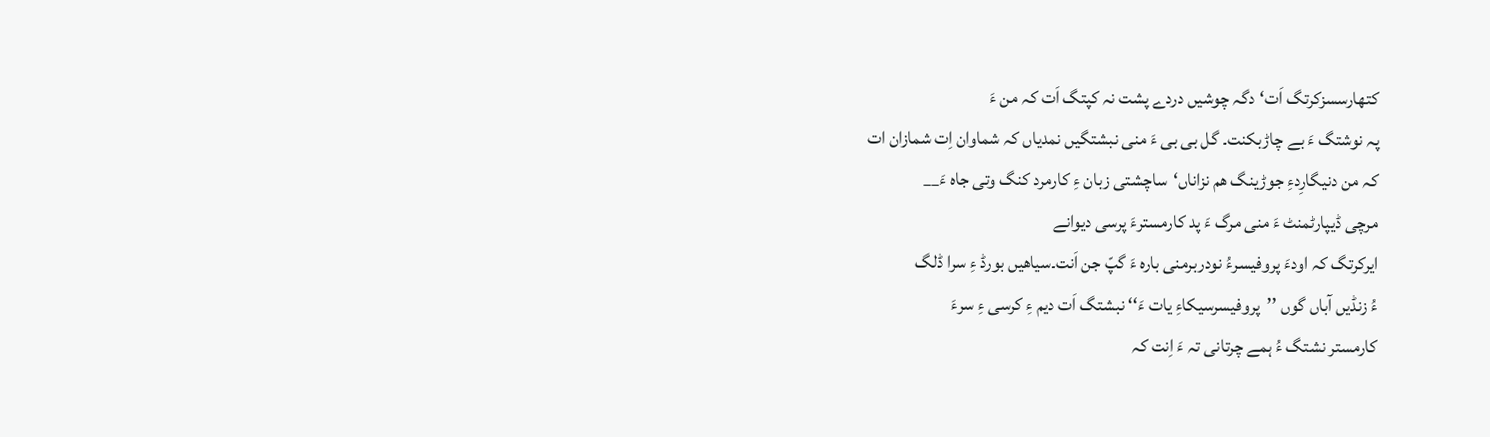کتھارسسزکرتگ اَت‘دگہ چوشیں دردے پشت نہ کپتگ اَت کہ من ءَ
پہ نوشتگ ءَ بے چاڑبکنت۔ گل بی بی ءَ منی نبشتگیں نمدیاں کہ شماوان اِت شمازان ات
کہ من دنیگارِدءِ جوڑینگ ھم نزاناں‘ساچشتی زبان ءِ کارمرد کنگ وتی جاہ ءَ__
مرچی ڈیپارٹمنٹ ءَ منی مرگ ءَ پد کارمسترءَ پرسی دیوانے
ایرکرتگ کہ اودءَ پروفیسرءُ نودربرمنی بارہ ءَ گپّ جن اَنت۔سیاھیں بورڈ ءِ سرا ڈلگ
ءُ زنڈیں آباں گوں ’’پروفیسرسیکاءِ یات ءَ‘‘ نبشتگ اَت دیم ءِ کرسی ءِ سرءَ
کارمستر نشتگ ءُ ہمے چرتانی تہ ءَ اِنت کہ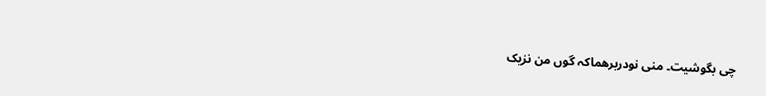چی بگوشیت۔ منی نودربرھماکہ گوں من نزیک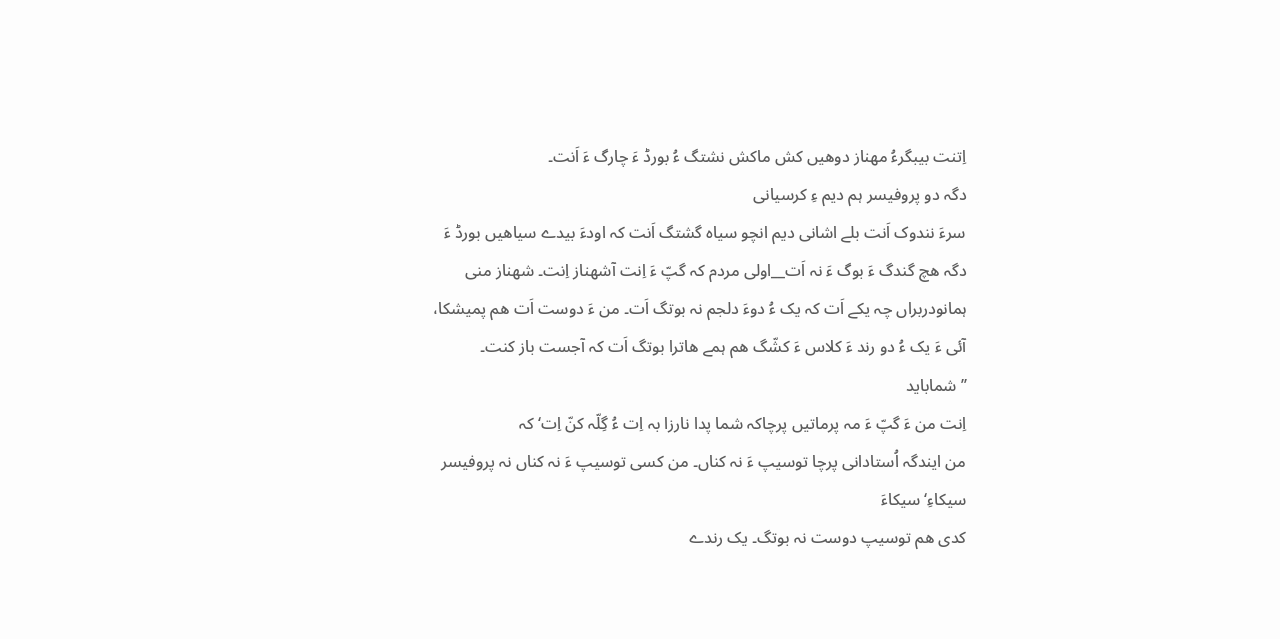اِتنت بیبگرءُ مھناز دوھیں کش ماکش نشتگ ءُ بورڈ ءَ چارگ ءَ اَنت۔
دگہ دو پروفیسر ہم دیم ءِ کرسیانی
سرءَ نندوک اَنت بلے اشانی دیم انچو سیاہ گشتگ اَنت کہ اودءَ بیدے سیاھیں بورڈ ءَ
دگہ ھچ گندگ ءَ بوگ ءَ نہ اَت__اولی مردم کہ گپّ ءَ اِنت آشھناز اِنت۔ شھناز منی
ہمانودربراں چہ یکے اَت کہ یک ءُ دوءَ دلجم نہ بوتگ اَت۔ من ءَ دوست اَت ھم پمیشکا،
آئی ءَ یک ءُ دو رند ءَ کلاس ءَ کشّگ ھم ہمے ھاترا بوتگ اَت کہ آجست باز کنت۔
’’شماباید
اِنت من ءَ گپّ ءَ مہ پرماتیں پرچاکہ شما پدا نارزا بہ اِت ءُ گِلّہ کنّ اِت‘ کہ
من ایندگہ اُستادانی پرچا توسیپ ءَ نہ کناں۔ من کسی توسیپ ءَ نہ کناں نہ پروفیسر سیکاءِ‘سیکاءَ
کدی ھم توسیپ دوست نہ بوتگ۔ یک رندے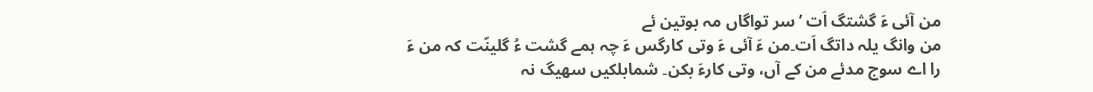من آئی ءَ گشتگ اَت ’سر تواگاں مہ بوتین ئے
من وانگ یلہ داتگ اَت۔من ءَ آئی ءَ وتی کارگس ءَ چہ ہمے گشت ءُ گلینّت کہ من ءَ
را اے سوج مدئے من کے آں، وتی کارءَ بکن۔ شمابلکیں سھیگ نہ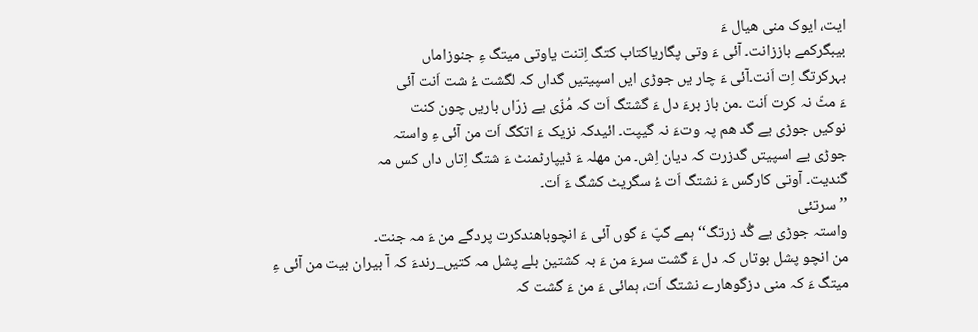ایت، ایوک منی ھیال ءَ
بیبگرکمے باززانت۔ آئی ءَ وتی پگاریاکتاب کتگ اِتنت یاوتی میتگ ءِ جنوزاماں
بہرکرتگ اِت اَنت۔آئی ءَ چار یں جوڑی ایں اسپیتیں گداں کہ لگشت ءُ شت اَنت آئی
ءَ مٹّ نہ کرت اَنت ۔من باز برءَ دل ءَ گشتگ اَت کہ مُزّی یے زرّاں باریں چون کنت
نوکیں جوڑی یے گد ھم پہ وتءَ نہ گیپت۔ ائیدکہ نزیک ءَ اتکگ اَت من آئی ءِ واستہ
جوڑی یے اسپیتں گدزرت کہ دیان اِش۔ من مھلہ ءَ ڈیپارٹمنٹ ءَ شتگ اِتاں داں کس مہ
گندیت۔ آوتی کارگس ءَ نشتگ اَت ءُ سگریٹ کشگ ءَ اَت۔
’’سرتئی
واستہ جوڑی یے گُد زرتگ‘‘ہمے گپّ ءَ گوں آئی ءَ انچوباھندکرت پردگے من ءَ مہ جنت۔
من انچو پشل بوتاں کہ دل ءَ گشت سرءَ من ءَ بہ کشتین بلے پشل مہ کتیں_رندءَ کہ آ بیران بیت من آئی ءِ
میتگ ءَ کہ منی دزگوھارے نشتگ اَت، ہمائی ءَ من ءَ گشت کہ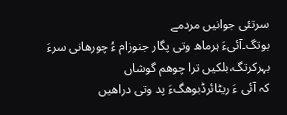سرتئی جوانیں مردمے
بوتگ۔آئیءَ ہرماھ وتی پگار جنوزام ءُ چورھانی سرءَ بہرکرتگ،بلکیں ترا چوھم گوشاں
کہ آئی ءَ ریٹائرڈبوھگءَ پد وتی دراھیں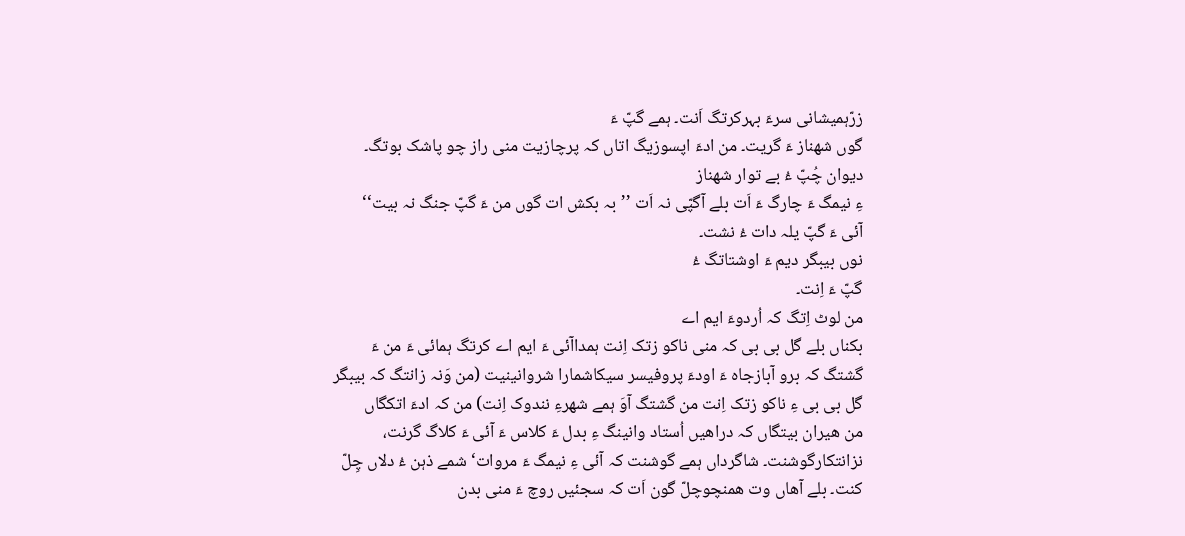زرّہمیشانی سرءَ بہرکرتگ اَنت۔ ہمے گپّ ءَ
گوں شھناز ءَ گریت۔ من ادءَ اپسوزیگ اتاں کہ پرچازیت منی راز چو پاشک بوتگ۔
دیوان چُپّ ءُ بے توار شھناز
ءِ نیمگ ءَ چارگ ءَ اَت بلے آگپّی نہ اَت ’’بہ بکش ات گوں من ءَ گپّ جنگ نہ بیت‘‘
آئی ءَ گپّ یلہ دات ءُ نشت۔
نوں بیبگر دیم ءَ اوشتاتگ ءُ
گپّ ءَ اِنت۔
من لوٹ اِتگ کہ اُردوءَ ایم اے
بکناں بلے گل بی بی کہ منی ناکو زتک اِنت ہمداآئی ءَ ایم اے کرتگ ہمائی ءَ من ءَ
گشتگ کہ برو آبازجاہ ءَ اودءَ پروفیسر سیکاشمارا شروانینیت (من وَنہ زانتگ کہ بیبگر
گل بی بی ءِ ناکو زتک اِنت من گشتگ آوَ ہمے شھرءِ نندوک اِنت) من کہ ادءَ اتکگاں
من ھیران بیتگاں کہ دراھیں اُستاد وانینگ ءِ بدل ءَ کلاس ءَ آئی ءَ کلاگ گرنت،
نزانتکارگوشنت۔ شاگرداں ہمے گوشنت کہ آئی ءِ نیمگ ءَ مروات‘ شمے ذہن ءُ دلاں چِلّ
کنت۔ بلے آھاں وت ھمنچوچلّ گون اَت کہ سجئیں روچ ءَ منی بدن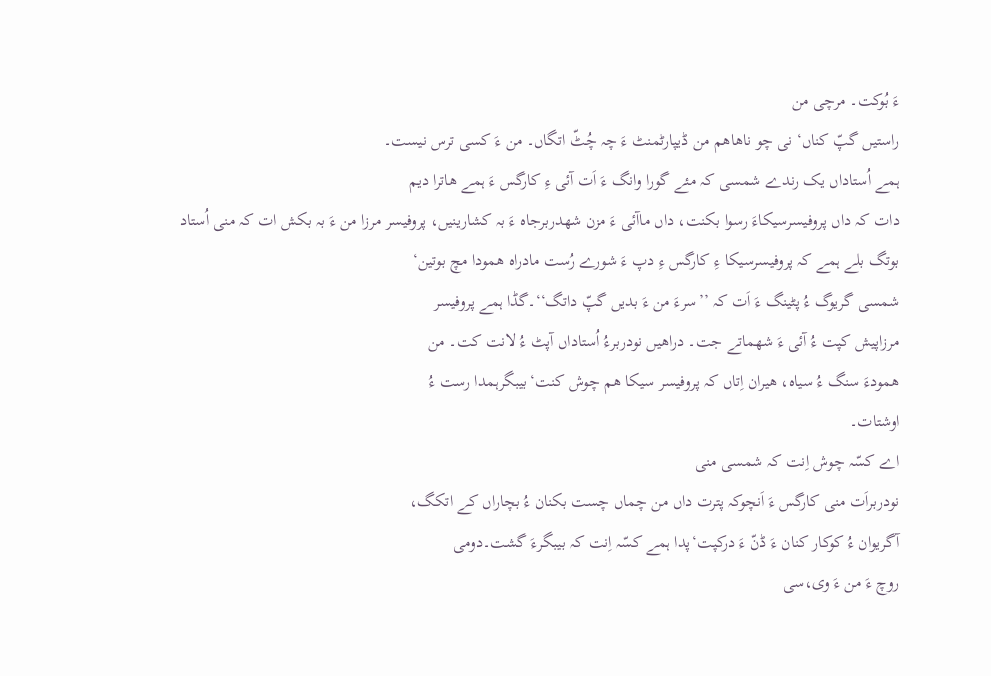ءَ بُوکت۔ مرچی من
راستیں گپّ کناں‘ نی چو ناھاھم من ڈیپارٹمنٹ ءَ چہ چُٹّ اتگاں۔ من ءَ کسی ترس نیست۔
ہمے اُستاداں یک رندے شمسی کہ مئے گورا وانگ ءَ اَت آئی ءِ کارگس ءَ ہمے ھاترا دیم
دات کہ داں پروفیسرسیکاءَ رسوا بکنت، داں ماآئی ءَ مزن شھدربرجاہ ءَ بہ کشارینیں، پروفیسر مرزا من ءَ بہ بکش ات کہ منی اُستاد
بوتگ بلے ہمے کہ پروفیسرسیکا ءِ کارگس ءِ دپ ءَ شورے رُست مادراہ ھمودا مچ بوتین‘
شمسی گریوگ ءُ پٹینگ ءَ اَت کہ ’’سرءَ من ءَ بدیں گپّ داتگ‘‘۔گڈا ہمے پروفیسر
مرزاپیش کپت ءُ آئی ءَ شھماتے جت۔ دراھیں نودربرءُ اُستاداں آپٹ ءُ لانت کت۔ من
ھمودءَ سنگ ءُ سیاہ، ھیران اِتاں کہ پروفیسر سیکا ھم چوش کنت‘بیبگرہمدا رست ءُ
اوشتات۔
اے کسّہ چوش اِنت کہ شمسی منی
نودربراَت منی کارگس ءَ اَنچوکہ پترت داں من چماں چست بکنان ءُ بچاراں کے اتکگ،
آگریوان ءُ کوکار کنان ءَ ڈنّ ءَ درکپت‘پدا ہمے کسّہ اِنت کہ بیبگرءَ گشت۔دومی
روچ ءَ من ءَ وی،سی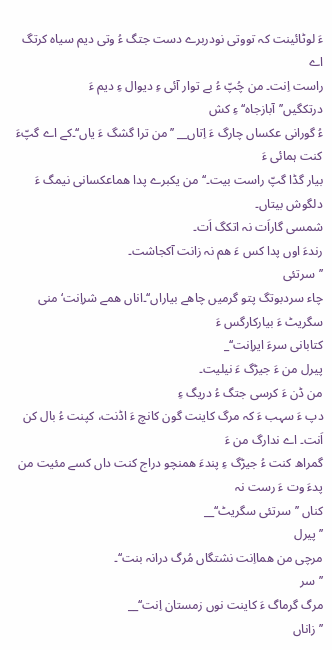ءَ لوٹائینت کہ تووتی نودربرے دست جتگ ءُ وتی دیم سیاہ کرتگ اے
راست اِنت۔ من چُپّ ءُ بے توار آئی ءِ دیوال ءِ دیم ءَ درتکگیں’’آبازجاہ‘‘ءِ کش
ءُ گورانی عکساں چارگ ءَ اِتاں__ ’’من ترا گشگ ءَ یاں‘‘۔کے اے گپّءَ کنت ہمائی ءَ
بیار گڈا گپّ راست بیت۔‘‘ من یکبرے پدا ھماعکسانی نیمگ ءَ دلگوش بیتاں۔
شمسی گاراَت نہ اتکگ اَت۔
رندءَ اوں پدا کس ءَ ھم نہ زانت آکجاشت۔
’’سرتئی
چاء سردبوتگ پتو گرمیں چاھے بیاراں‘‘۔اناں ھمے شراِنت‘ منی سگریٹ ءَ بیارکارگس ءَ
کتابانی سرءَ ایراِنت‘‘_
پیرل من ءَ جیڑگ ءَ نیلیت۔
من ڈن ءَ کرسی جتگ ءُ دریگ ءِ
دپ ءَ سہب ءَ کہ مرگ کاینت گون کانچ ءَ اڈنت، کپنت ءُ بال کن اَنت۔ اے ندارگ من ءَ
گمراھ کنت ءُ جیڑگ ءِ پندءَ ھمنچو دراج کنت داں کسے مئیت من پدءَ وت ءَ رست نہ
کناں ’’سرتئی سگریٹ‘‘__
’’پیرل
مرچی من ھمااِنت نشتگاں مُرگ درانہ بنت‘‘۔
’’سر
مرگ گرماگ ءَ کاینت نوں زمستان اِنت‘‘__
’’ زاناں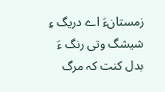زمستانءَ اے دریگ ءِ شیشگ وتی رنگ ءَ بدل کنت کہ مرگ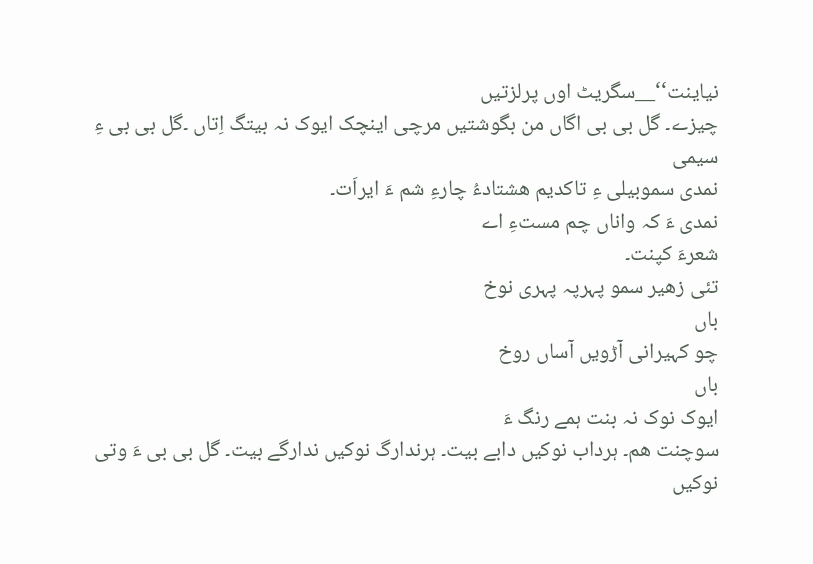نیاینت‘‘__سگریٹ اوں پرلزتیں
چیزے۔ گل بی بی اگاں من بگوشتیں مرچی اینچک ایوک نہ بیتگ اِتاں ۔گل بی بی ءِ سیمی
نمدی سموبیلی ءِ تاکدیم ھشتادءُ چارءِ شم ءَ ایراَت۔
نمدی ءَ کہ واناں چم مستءِ اے
شعرءَ کپنت۔
تئی زھیر سمو پہرپہ پہری نوخ
باں
چو کہیرانی آڑویں آساں روخ
باں
ایوک نوک نہ بنت ہمے رنگ ءَ
سوچنت ھم۔ ہرداب نوکیں دابے بیت۔ ہرندارگ نوکیں ندارگے بیت۔ گل بی بی ءَ وتی نوکیں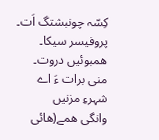کِسّہ چونبشتگ اَت۔
پروفیسر سیکا۔
ھمبوئیں دروت۔
منی برات ءَ اے شہرءِ مزنیں
وانگی ھمے(ھائی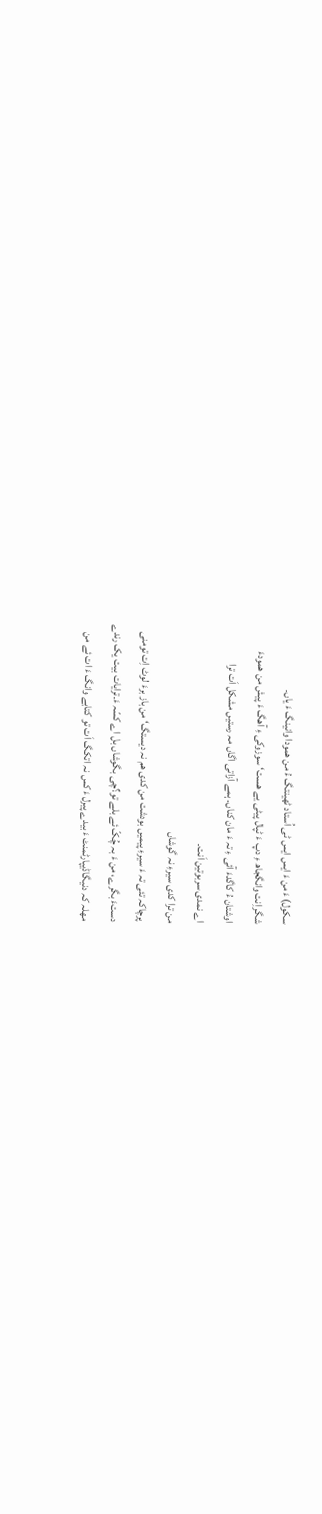سکول) ءَ من ءَ ایس ایس ٹی اُستاد ٹھینتگ ءُ من ھمودا وانینگ ءَ یاں۔
شگراِنت وانگجاھ ءِ دپ ءَ ٹپال پیٹی یے ھست‘ سوزوکی ءِ آھگ ءَ پیش من ھمودءَ
اوشتان ءُ کاگدءَ آئی ءِ تہ ءَ مان کناں۔ ہمے آزاتی اگاں مہ رستیں مشکل اَت ترا
اے نمدی سربوتین اَنت۔
من ترا کدی سیرءِ نہ گوشاں
پرچاکہ تئی تہ ءَ سیرءِ پیمیں بودشت من کدی ھم نہ دیستگ‘ من باز برءَ لوٹ اِت تومنی
دستءَ بگرے، من ءَ بہ چُکّ ئے بلے تو؟چی بگوشاں بل اے کسّہ ءَ۔ترایات بیت یک رندے
مھلہ کہ دنیگاڈیپارٹمنٹ ءَ بیدے پیرل ءَ کس نہ اتکگ اَت تو کتابے وانگ ءَ ات ئے من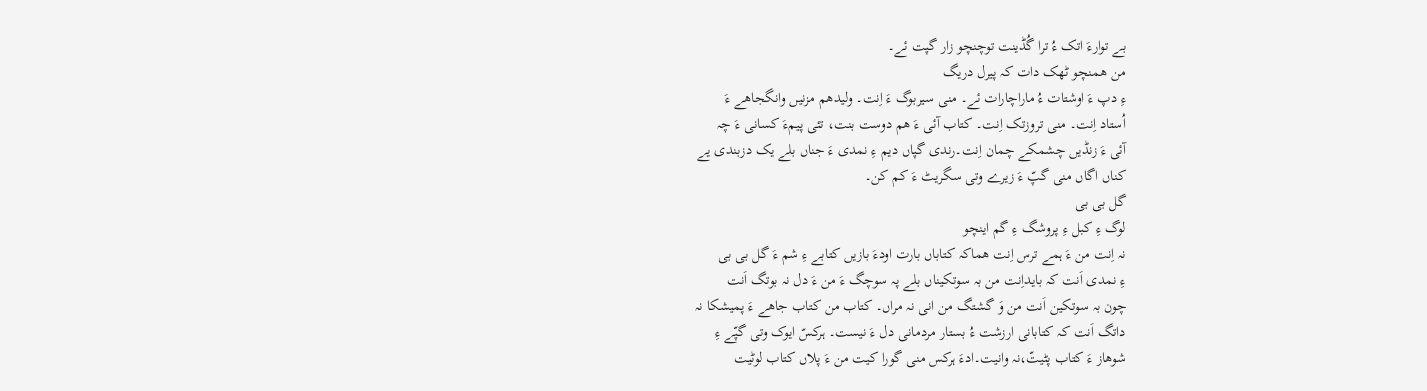بے توارءَ اتک ءُ ترا گُڈینت توچنچو زار گپت ئے۔
من ھمنچو ٹھک دات کہ پیرل دریگ
ءِ دپ ءَ اوشتات ءُ ماراچارات ئے۔ منی سیربوگ ءَ اِنت۔ ولیدھم مزنیں وانگجاھے ءَ
اُستاد اِنت۔ منی تروزتک اِنت۔ کتاب آئی ءَ ھم دوست بنت، تئی پیمءَ کسانی ءَ چہ
آئی ءَ زنڈیں چشمکے چمان اِنت۔رندی گپاں دیم ءِ نمدی ءَ جناں بلے یک دزبندی یے
کناں اگاں منی گپّ ءَ زیرے وتی سگریٹ ءَ کم کن۔
گل بی بی
لوگ ءِ کبل ءِ پروشگ ءِ گم اینچو
نہ اِنت من ءَ ہمے ترس اِنت ھماکہ کتاباں بارت اودءَ بازیں کتابے ءِ شم ءَ گل بی بی
ءِ نمدی اَنت کہ بایداِنت من بہ سوتکیناں بلے پہ سوچگ ءَ من ءَ دل نہ بوتگ اَنت
چون بہ سوتکین اَنت من وَ گشتگ من انی نہ مراں۔ کتاب من کتاب جاھے ءَ پمیشکا نہ
داتگ اَنت کہ کتابانی ارزشت ءُ بستار مردمانی دل ءَ نیست۔ ہرکسّ ایوک وتی گپّے ءِ
شوھاز ءَ کتاب پٹیتّ،نہ وانیت۔ادءَ ہرکس منی گورا کیت من ءَ پلاں کتاب لوٹیت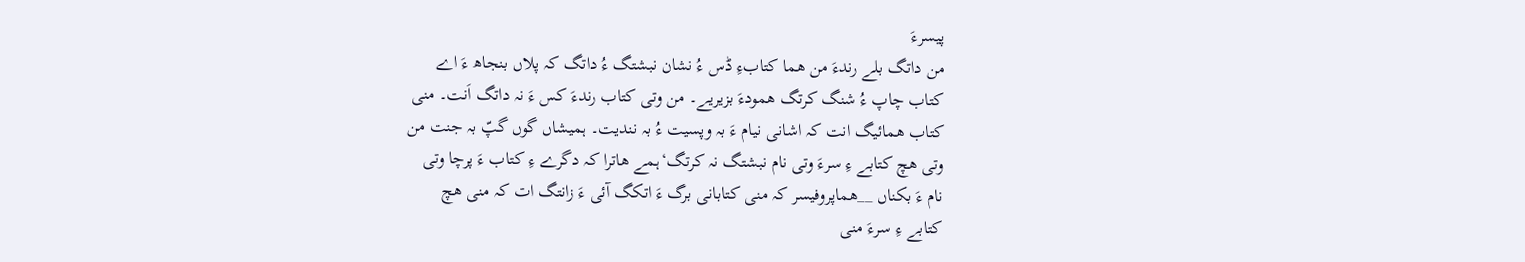پیسرءَ
من داتگ بلے رندءَ من ھما کتابءِ ڈس ءُ نشان نبشتگ ءُ داتگ کہ پلاں بنجاھ ءَ اے
کتاب چاپ ءُ شنگ کرتگ ھمودءَ بزیریے۔ من وتی کتاب رندءَ کس ءَ نہ داتگ اَنت۔ منی
کتاب ھمائیگ انت کہ اشانی نیام ءَ بہ وپسیت ءُ بہ نندیت۔ ہمیشاں گوں گپّ بہ جنت من
وتی ھچ کتابے ءِ سرءَ وتی نام نبشتگ نہ کرتگ‘ہمے ھاترا کہ دگرے ءِ کتاب ءَ پرچا وتی
نام ءَ بکناں __ھماپروفیسر کہ منی کتابانی برگ ءَ اتکگ آئی ءَ زانتگ ات کہ منی ھچ
کتابے ءِ سرءَ منی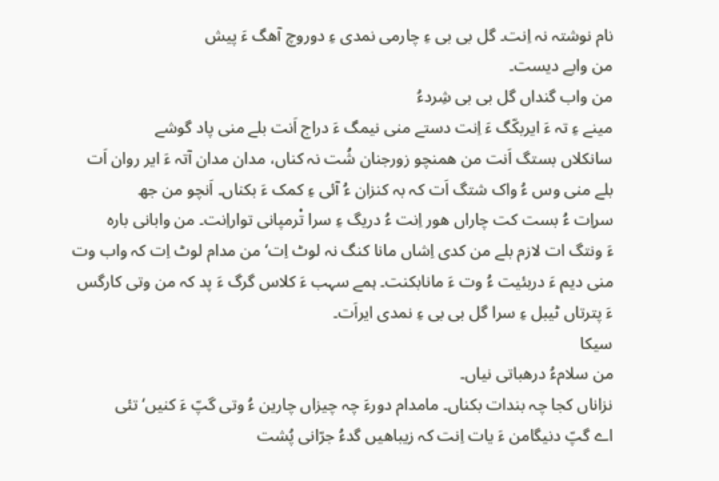نام نوشتہ نہ اِنت۔ گل بی بی ءِ چارمی نمدی ءِ دوروچ آھگ ءَ پیش
من وابے دیست۔
من واب گنداں گل بی بی شِردءُ
مینے ءِ تہ ءَ ایربکّگ ءَ اِنت دستے منی نیمگ ءَ دراج اَنت بلے منی پاد گوشے
سانکلاں بستگ اَنت من ھمنچو زورجنان شُت نہ کناں، مدان مدان آتہ ءَ ایر روان اَت
بلے منی وس ءُ واک شتگ اَت کہ بہ کنزان ءُ آئی ءِ کمک ءَ بکناں۔ اَنچو من جھ
سراِت ءُ بست کت چاراں ھور اِنت ءُ دریگ ءِ سرا تْرمپانی تواراِنت۔ من وابانی بارہ
ءَ ونتگ ات لازم بلے من کدی اِشاں مانا کنگ نہ لوٹ اِت‘ من مدام لوٹ اِت کہ واب وت
منی دیم ءَ دربئیت ءُ وت ءَ مانابکنت۔ ہمے سہب ءَ کلاس گرگ ءَ پد کہ من وتی کارگس
ءَ پترتاں ٹیبل ءِ سرا گل بی بی ءِ نمدی ایراَت۔
سیکا
من سلامءُ درھباتی نیاں۔
نزاناں کجا چہ بندات بکناں۔ مامدام دورءَ چہ چیزاں چارین ءُ وتی گپّ ءَ کنیں‘ تئی
اے گپّ دنیگامن ءَ یات اِنت کہ زیباھیں گدءُ جرّانی پُشت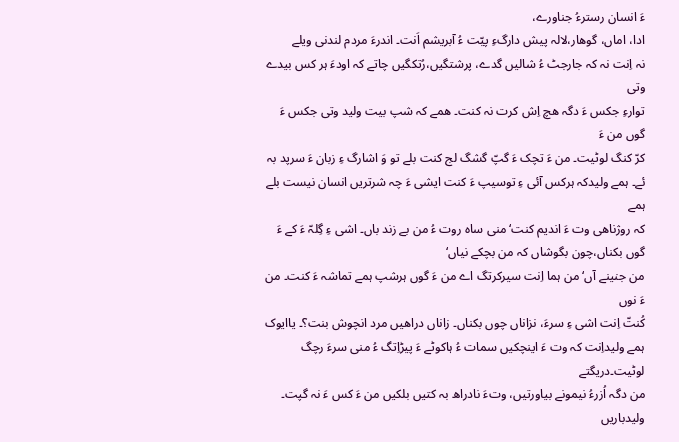ءَ انسان رسترءُ جناورے،
ادا، اماں، گوھار،لالہ پیش دارگءِ پیّت ءُ آبریشم اَنت۔ اندرءَ مردم لندنی ویلے
نہ اِنت نہ کہ جارجٹ ءُ شالیں گدے، پرشتگیں،رُتکگیں چاتے کہ اودءَ ہر کس بیدے وتی
توارءِ جکس ءَ دگہ ھچ اِش کرت نہ کنت۔ ھمے کہ شپ بیت ولید وتی جکس ءَ گوں من ءَ
کرّ کنگ لوٹیت۔ من ءَ تچک ءَ گپّ گشگ لج کنت بلے تو وَ اشارگ ءِ زبان ءَ سرپد بہ
ئے۔ ہمے ولیدکہ ہرکس آئی ءِ توسیپ ءَ کنت ایشی ءَ چہ شرتریں انسان نیست بلے ہمے
کہ روژناھی وت ءَ اندیم کنت‘ منی ساہ روت ءُ من بے زند باں۔ اشی ءِ گِلہّ ءَ کے ءَ گوں بکناں،چون بگوشاں کہ من بچکے نیاں‘
من جنینے آں‘ من ہما اِنت سیرکرتگ اے من ءَ گوں ہرشپ ہمے تماشہ ءَ کنت۔ من ءَ نوں
کُنتّ اِنت اشی ءِ سرءَ، نزاناں چوں بکناں۔ زاناں دراھیں مرد انچوش بنت؟۔ یاایوک
ہمے ولیداِنت کہ وت ءَ اینچکیں سمات ءُ ہاکوٹے ءَ پیڑاِتگ ءُ منی سرءَ رچگ لوٹیت۔دریگتے
من دگہ اُزرءُ نیمونے بیاورتیں، وتءَ نادراھ بہ کتیں بلکیں من ءَ کس ءَ نہ گپت۔ ولیدباریں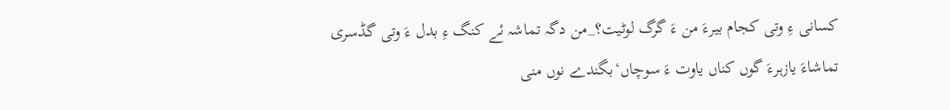کسانی ءِ وتی کجام بیرءَ من ءَ گرگ لوٹیت؟_من دگہ تماشہ ئے کنگ ءِ بدل ءَ وتی گڈسری
تماشاءَ یازہرءَ گوں کناں یاوت ءَ سوچاں‘بگندے نوں منی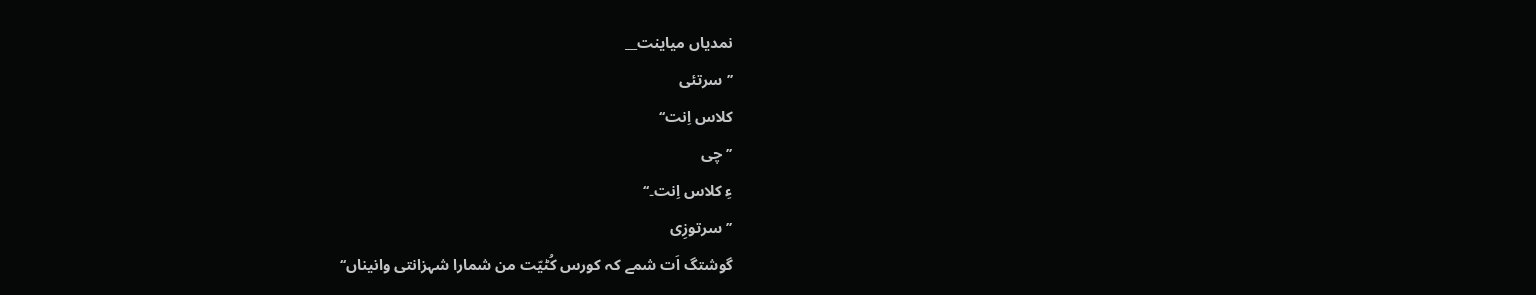نمدیاں میاینت__
’’سرتئی
کلاس اِنت‘‘
’’چی
ءِ کلاس اِنت۔‘‘
’’سرتوزِی
گوشتگ اَت شمے کہ کورس کُٹیّت من شمارا شہزانتی وانیناں‘‘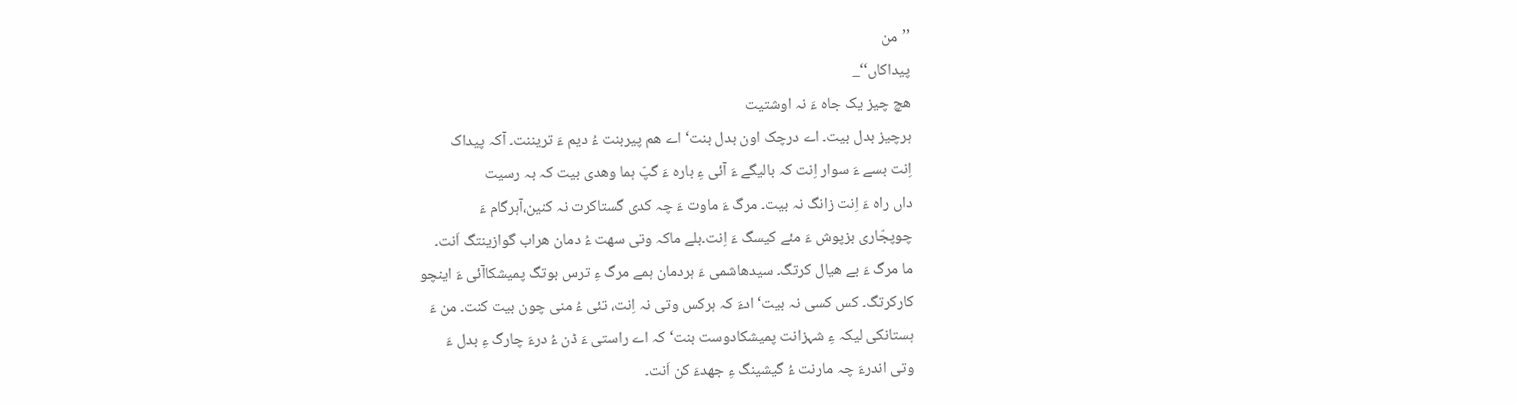’’من
پیداکاں‘‘_
ھچ چیز یک جاہ ءَ نہ اوشتیت
ہرچیز بدل بیت۔ اے درچک اون بدل بنت‘ اے ھم پیربنت ءُ دیم ءَ تریننت۔ آکہ پیداک
اِنت بسے ءَ سوار اِنت کہ بالیگے ءَ آئی ءِ بارہ ءَ گپّ ہما وھدی بیت کہ بہ رسیت
داں راہ ءَ اِنت زانگ نہ بیت۔ مرگ ءَ ماوت ءَ چہ کدی گستاکرت نہ کنین،آہرگام ءَ
چوپجّاری بزپوش ءَ مئے کیسگ ءَ اِنت۔بلے ماکہ وتی سھت ءُ دمان ھراب گوازینتگ اَنت۔
ما مرگ ءَ بے ھیال کرتگ۔ سیدھاشمی ءَ ہردمان ہمے مرگ ءِ ترس بوتگ پمیشکاآئی ءَ اینچو
کارکرتگ۔ کس کسی نہ بیت‘ ادءَ کہ ہرکس وتی نہ اِنت، تئی ءُ منی چون بیت کنت۔ من ءَ
ہستانکی لیکہ ءِ شہزانت پمیشکادوست بنت‘ کہ اے راستی ءَ ڈن ءُ درءَ چارگ ءِ بدل ءَ
وتی اندرءَ چہ مارنت ءُ گیشینگ ءِ جھدءَ کن اَنت۔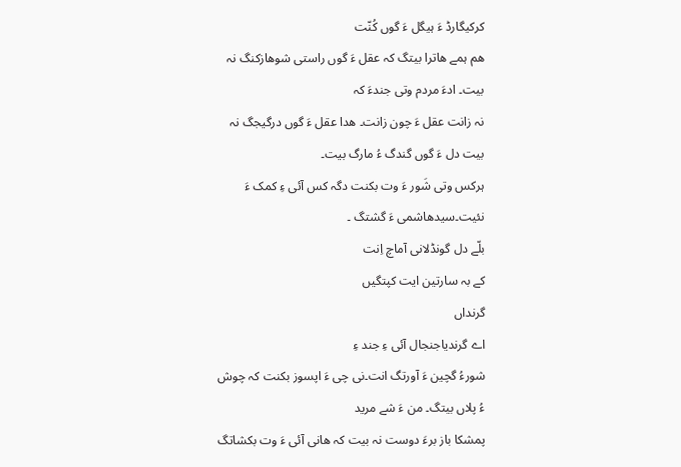کرکیگارڈ ءَ ہیگل ءَ گوں کُنّت
ھم ہمے ھاترا بیتگ کہ عقل ءَ گوں راستی شوھازکنگ نہ بیت۔ ادءَ مردم وتی جندءَ کہ
نہ زانت عقل ءَ چون زانت۔ ھدا عقل ءَ گوں درگیجگ نہ بیت دل ءَ گوں گندگ ءُ مارگ بیت۔
ہرکس وتی شَور ءَ وت بکنت دگہ کس آئی ءِ کمک ءَ نئیت۔سیدھاشمی ءَ گشتگ ۔
بلّے دل گونڈلانی آماچ اِنت
کے بہ سارتین ایت کپتگیں
گرنداں
اے گرندیاجنجال آئی ءِ جند ءِ
شورءُ گچین ءَ آورتگ انت۔نی چی ءَ اپسوز بکنت کہ چوش ءُ پلاں بیتگ۔ من ءَ شے مرید
پمشکا باز برءَ دوست نہ بیت کہ ھانی آئی ءَ وت بکشاتگ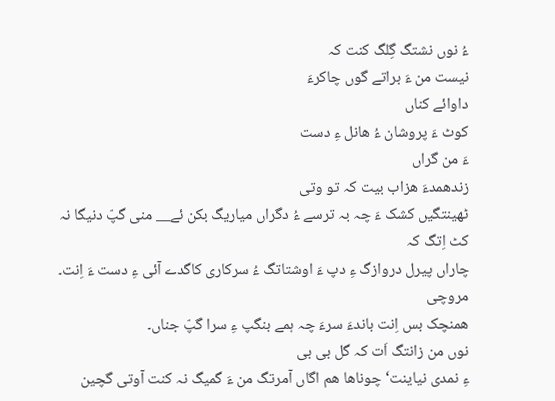ءُ نوں نشتگ گِلگ کنت کہ
نیست من ءَ براتے گوں چاکرءَ
داوائے کناں
کوٹ ءَ پروشان ءُ ھانل ءِ دست
ءَ من گراں
زندھمدءَ ھزاب بیت کہ تو وتی
ٹھینتگیں کشک ءَ چہ بہ ترسے ءُ دگراں میاریگ بکن ئے__ منی گپّ دنیگا نہ کٹ اِتگ کہ
چاراں پیرل دروازگ ءِ دپ ءَ اوشتاتگ ءُ سرکاری کاگدے آئی ءِ دست ءَ اِنت۔ مروچی
ھمنچک بس اِنت باندءَ سرءَ چہ ہمے بنگپ ءِ سرا گپّ جناں۔
نوں من زانتگ اَت کہ گل بی بی
ءِ نمدی نیاینت‘ چوناھا ھم اگاں آمرتگ من ءَ گمیگ نہ کنت آوتی گچین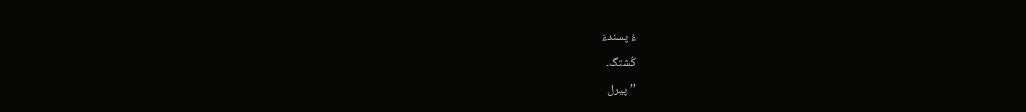ءُ پسندءَ
کُشتگ۔
’’پیرل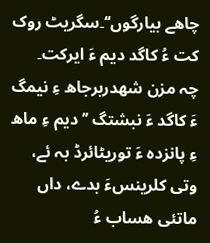چاھے بیارگوں‘‘۔سگریٹ روک کت ءُ کاگد دیم ءَ ایرکت۔
چہ مزن شھدربرجاھ ءِ نیمگ ءَ کاگد ءَ نبشتگ ’’دیم ءِ ماھ
ءِ پانزدہ ءَ توریٹائرڈ بہ ئے، وتی کلرینسءَ بدے، داں ماتئی ھساب ءُ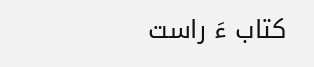کتاب ءَ راست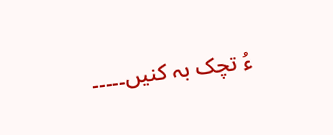ءُ تچک بہ کنیں۔۔۔۔۔